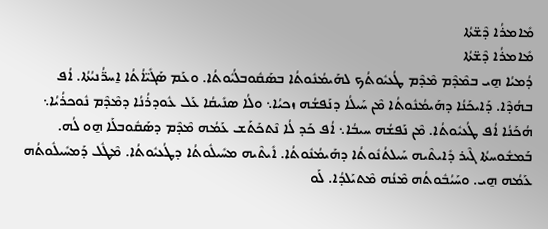ܡܺܐܡܪܳܐ ܕܶܫ̈ܬܳܐ
ܡܺܐܡܪܳܐ ܕܶܫ̈ܬܳܐ
ܕܳܡܝܳܐ ܗ̱ܝ ܒܡܶܕܶܡ ܡܶܕܶܡ ܛܳܥܝܽܘܬܳܟ ܠܗܰܝܡܳܢܽܘܬܳܐ ܒܣܰܩܽܘܒܠܳܝܽܘܬܳܐ. ܘܥܰܡ ܣܰܓܺܝ̈ܐܳܬܳܐ ܐ̱ܚܪ̈ܳܢܝܳܬܳܐ. ܐܳܦ ܒܗܳܕܶܐ. ܕܰܐܝܟܰܢܳܐ ܕܗܰܝܡܳܢܽܘܬܳܐ ܡܶܢ ܚܰܝܠܳܐ ܕܢܰܦܫܳܗ ܙܟܝܳܐ܆ ܘܠܳܐ ܣܢܺܝܩܳܐ ܥܰܠ ܥܽܘܕܪܳܢܳܐ ܕܡܶܕܶܡ ܢܽܘܟܪܳܝܳܐ܆ ܗܳܟܰܢܳܐ ܐܳܦ ܛܳܥܝܽܘܬܳܐ. ܡܶܢ ܢܰܦܫܳܗ ܚܝܒܳܐ܆ ܐܳܦ ܟܰܕ ܠܳܐ ܢܶܬܟܰܬܰܫ ܥܰܡܳܗ ܡܶܕܶܡ ܕܣܰܩܽܘܒܠܰܐ ܗ̱ܘ ܠܳܗ. ܒܰܡܫܽܘܚܬܳܐ ܓܶܝܪ ܕܺܐܝܬܶܝܗ ܚܰܝܠܬܳܢܽܘܬܳܐ ܕܗܰܝܡܳܢܽܘܬܳܐ. ܐܺܝܬܶܝܗ ܡܚܺܝܠܽܘܬܳܐ ܕܛܳܥܝܽܘܬܳܐ. ܡܶܛܽܠ ܕܰܡܚܺܝܠܽܘܬܳܗ ܥܰܡܳܗ ܗ̱ܝ. ܘܚܰܝܳܒܽܘܬܳܗ ܡܶܢܳܗ ܡܶܬܝܰܠܕܳܐ. ܠܰܘ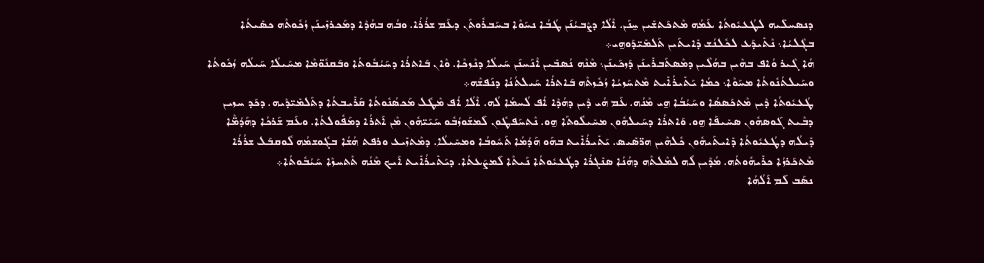ܕܢܣܚܠܺܝܗ ܠܛܳܥܝܽܘܬܳܐ ܥܰܡܳܗ ܡܶܬܟܰܬܫܺܝܢ ܚ̱ܢܰܢ. ܐܶܠܳܐ ܕܨܶܒܝܳܢܰܢ ܛܳܒܳܐ ܢܚܰܘܶܐ ܒܚܰܒܪܽܘܬܰܢ ܕܥܰܡ ܫܪܳܪܳܐ. ܘܒܳܗ ܒܗܳܕܶܐ ܕܡܰܟܪܙܺܝܢܰܢ ܙܳܟܽܘܬܶܗ ܟܣܺܝܬܳܐ ܒܓܶܠܝܳܐ܆ ܢܶܬܺܝܕܰܥ ܠܟܽܠܢܳܫ ܕܺܐܝܬܰܝܢ ܬܰܠܡܺܝ̈ܕܰܘܗ̱ܝ܀
ܗܳܐ ܓܶܝܪ ܘܳܐܦ ܒܗܶܝܢ ܒܗܳܠܶܝܢ ܕܡܶܣܬܰܒܪܺܝܢܰܢ ܕܰܙܟܰܝܢܰܢ܆ ܡܶܢܶܗ ܢܳܣܒܺܝܢ ܐܶܢܰܚܢܰܢ ܚܰܝܠܳܐ ܕܢܶܙܟܶܐ. ܘܶܐܢ ܒܰܐܬܪܳܐ ܕܚܰܝܳܒܽܘܬܳܐ ܘܒܰܩܢܽܘ̈ܡܶܐ ܡܚܰܝܠܳܐ ܚܰܝܠܳܗ ܙܳܟܽܘܬܳܐ ܘܚܰܝܠܬܳܢܽܘܬܳܐ ܡܚܰܘܶܐ܆ ܟܡܳܐ ܝܰܬܺܝܪܳܐܺܝܬ ܡܶܬܚܰܙܝܳܐ ܙܳܟܽܙܬܶܗ ܒܰܐܬܪܳܐ ܚܰܝܠܬܳܢܳܐ ܕܢܰܦܫܶܗ܀
ܛܳܥܝܽܘܬܳܐ ܕܶܝܢ ܡܶܬܟܰܣܣܳܐ ܘܚܰܝܳܒܳܐ ܗ̱ܝ ܡܶܢܳܗ. ܥܰܡ ܗܳܝ ܕܶܝܢ ܕܗܳܕܶܐ ܐܳܦ ܠܳܚܡܳܐ ܠܳܗ. ܐܶܠܳܐ ܐܳܦ ܡܶܛܽܠ ܡܰܟܣܳܢܽܘܬܳܐ ܩܰܪܺܝܒܬܳܐ ܕܬܰܠܡܺܝ̈ܕܶܝܗ. ܕܟܰܕ ܚܙܝܢ ܕܒܶܝܬ ܓܰܘܣܗܽܘܢ ܣܚܺܝܦܰܐ ܗ̱ܘ. ܘܰܐܬܪܳܐ ܕܚܰܝܠܗܽܘܢ ܡܚܺܝܠܽܘܬܰܐ ܗ̱ܘ. ܢܶܬܚܰܦܛܽܘܢ ܠܰܡܫܰܘܙܳܒܽܘ ܚܰܝܰܝ̈ܗܽܘܢ ܡܶܢ ܐܰܬܪܳܐ ܕܡܰܦܽܘܠܬܳܐ. ܘܥܰܡ ܫܰܪܟܳܐ ܕܗܰܕܳܡ̈ܶܐ ܕܺܝܠܳܗ ܕܛܳܥܝܽܘܬܳܐ ܕܺܐܝܬܰܝܗܽܘܢ ܟܽܠܗܶܝܢ ܗܪ̈ܣܺܝܣ. ܝܰܬܺܝܪܳܐܺܝܬ ܒܗܰܘ ܗܰܕܳܡܳܐ ܬܰܚܽܘܒܳܐ ܘܡܚܺܝܠܳܐ. ܕܡܶܬܙܺܝܥ ܘܪܦܬ ܗܳܫܳܐ ܒܓܽܘܫܡܳܗ ܠܽܘܩܒܰܠ ܫܪܳܪܳܐ ܡܶܬܟܰܪܙܳܐ ܟܪܺܝܗܽܘܬܳܗ. ܡܳܕܶܝܢ ܠܳܗ ܠܡܶܠܬܶܗ ܕܗܳܢܳܐ ܣܢܺܓܪܳܐ ܕܛܳܥܝܽܘܬܳܐ ܢܰܝܬܶܐ ܠܰܡܨܰܥܬܳܐ. ܕܝܰܬܺܝܪܳܐܺܝܬ ܐܰܝܟ ܡܶܢܳܗ ܬܶܬܚܙܶܐ ܚܰܝܳܒܽܘܬܳܐ܀
ܢܣܰܒ ܠܰܡ ܐܰܠܳܗܳܐ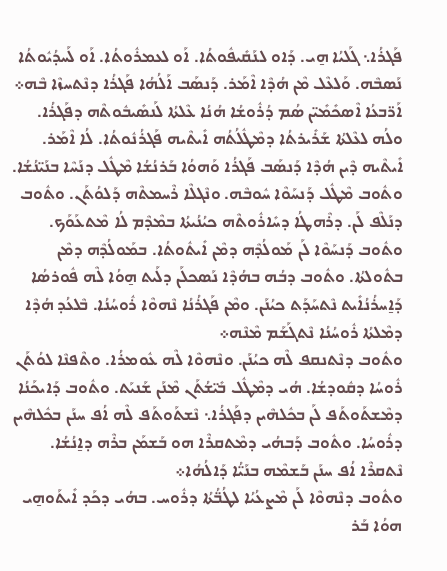ܦܰܓܪܳܐ܆ ܓܰܠܝܳܐ ܗ̱ܝ. ܕܰܐܘ ܠܢܰܩܺܝܦܽܘܬܳܐ. ܐܰܘ ܠܥܡܪܽܘܬܳܐ. ܐܰܘ ܠܰܚܕܳܝܽܘܬܳܐ ܢܰܣܒܶܗ. ܘܰܠܥܶܠ ܡܶܢ ܗܳܕܶܐ ܐܶܡܰܪ. ܕܰܢܣܰܒ ܐܰܠܳܗܳܐ ܦܰܓܪܳܐ ܕܢܶܬܚܙܶܐ ܒܶܗ܀
ܐܰܪ̈ܒܥܳܐ ܐܶܣܟܺܡܺܝ̈ܢ ܣܳܡ ܕܳܪܽܘܫܳܐ ܗܳܢܳܐ ܥܶܠܬܳܐ ܠܰܢܣܺܝܒܽܘܬܶܗ ܕܦܰܓܪܳܐ. ܘܠܳܗ ܠܥܶܠܬܳܐ ܫܰܪܺܝܪܬܳܐ ܕܡܶܛܽܠܳܬܳܗ ܐܺܝܬܶܝܗ ܦܰܓܪܳܢܽܘܬܳܐ. ܠܳܐ ܐܶܡܰܪ. ܐܺܝܬܶܝܗ ܕܶܝܢ ܗܳܕܶܐ ܕܰܢܣܰܒ ܦܰܓܪܳܐ ܘܰܗܘܳܐ ܒܰܪܢܳܫܳܐ ܡܶܛܽܠ ܕܢܰܚܶܐ ܒܢܰܝ̈ܢܳܫܳܐ. ܘܬܽܘܒ ܡܶܛܽܠ ܕܰܢܚܰܘܶܐ ܚܽܘܒܶܗ. ܘܢܶܓܠܶܐ ܪܶܚܡܬܶܗ ܕܰܠܘܳܬܰܢ. ܘܬܽܘܒ ܕܢܰܠܶܦ ܠܰܢ. ܕܪܶܗܛܳܐ ܕܚܺܐܪܽܘܬܶܗ ܟܝܳܢܳܝܬܳܐ ܒܡܶܕܶܡ ܠܳܐ ܡܶܬܥܰܘܰܟ. ܘܬܽܘܒ ܕܰܢܚܰܘܶܐ ܠܰܢ ܡܰܘܠܳܕܶܗ ܕܡܶܢ ܐܺܝܬܽܘܬܳܐ. ܒܡܰܘܠܳܕܶܗ ܕܡܶܢ ܒܬܽܘܠܬܳܐ. ܘܬܽܘܒ ܕܒܳܗ ܒܗܳܕܶܐ ܢܰܣܟܠܰܢ ܕܠܰܝܬ ܗ̱ܘܳܐ ܠܶܗ ܦܽܘܪܣܳܐ ܕܰܐ̱ܚܪܳܢܳܐܺܝܬ ܢܶܬܚܰܕܰܬ ܟܝܳܢܰܢ. ܘܡܶܢ ܦܰܓܪܳܢܳܐ ܢܶܗܘܶܐ ܪܽܘܚܳܢܳܐ. ܒܶܠܥܳܕ ܗܳܕܶܐ ܕܡܶܠܬܳܐ ܪܽܘܚܳܢܳܐ ܢܶܬܓܰܫܰܡ ܡܶܢܶܗ܀
ܘܬܽܘܒ ܕܢܶܬܢܩܦ ܠܶܗ ܟܝܳܢܰܢ. ܘܢܶܗܘܶܐ ܠܶܗ ܥܽܘܡܪܳܐ. ܘܬܶܦܢܶܐ ܠܘܳܬܰܢ ܪܽܘܚܳܐ ܕܩܽܘܕܫܳܐ. ܗܳܝ ܕܡܶܛܽܠ ܒܺܝ̈ܫܳܬܰܢ ܡܶܢܰܢ ܫܰܢܝܰܬ. ܘܬܽܘܒ ܕܰܐܝܟܰܢܳܐ ܕܡܶܫܬܰܘܬܰܦ ܠܰܢ ܒܟܽܠܗܶܝܢ ܕܦܰܓܪܳܐ܆ ܢܶܫܬܰܘܬܰܦ ܠܶܗ ܐܳܦ ܚܢܰܢ ܒܟܽܠܗܶܝܢ ܕܪܽܘܚܳܐ. ܘܬܽܘܒ ܕܰܒܗܳܝ ܕܡܶܬܩܪܶܐ ܗܘ ܒܰܫܡܰܢ ܒܪܶܗ ܕܐ̱ܢܳܫܳܐ. ܢܶܬܩܪܶܐ ܐܳܦ ܚܢܰܢ ܒܰܫܡܶܗ ܒܢܰܝ̈ܳܐ ܕܰܐܠܳܗܳܐ܀
ܘܬܽܘܒ ܕܢܶܗܘܶܐ ܠܰܢ ܡܶܨܥܳܝܳܐ ܠܛܳܒ̈ܳܬܳܐ ܕܪܽܘܚ. ܒܗܳܝ ܕܟܰܕ ܐܺܝܬܰܘܗ̱ܝ ܗܘܳܐ ܒܰܪ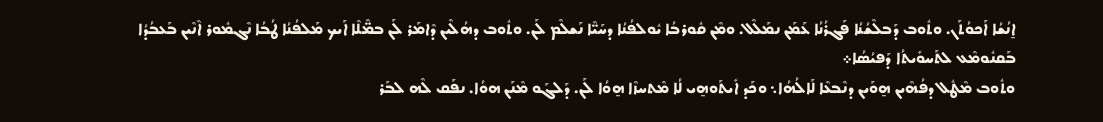ܐ̱ܢܳܫܳܐ ܐܰܟܘܳܬܰܢ. ܘܬܽܘܒ ܕܰܒܠܶܫܳܢܳܐ ܦܰܓܪܳܢܳܐ ܥܰܡܰܢ ܢܡܰܠܶܠ. ܘܡܶܢ ܩܽܘܪܒܳܐ ܝܽܘܠܦܳܢܳܐ ܕܚܰܝ̈ܶܐ ܢܰܫܠܶܡ ܠܰܢ. ܘܬܽܘܒ ܕܗܳܠܶܝܢ ܕܶܐܡܰܪ ܠܰܢ ܒܡ̈ܶܠܶܐ ܐܰܝܟ ܡܰܠܦܳܢܳܐ ܛܳܒܳܐ ܢܶܓܡܽܘܪ ܐܶܢܶܝܢ ܒܰܥܒܳܕܳܐ ܒܰܩܢܽܘܡܶܥ ܠܬܰܚܘܺܝܬܳܐ ܕܰܦܝܳܣܳܐ܀
ܘܬܽܘܒ ܡܶܛܽܠ ܕܦܳܗܶܝܢ ܗ̱ܘܰܝܢ ܕܢܶܒܥܶܐ ܠܰܐܠܳܗܳܐ܆ ܘܟܰܕ ܐܺܝܬܰܘܗ̱ܝ ܠܳܐ ܡܶܬܚܙܶܐ ܗ̱ܘܳܐ ܠܰܢ. ܕܰܠܓܰܘ ܡܶܢܰܢ ܗܘܳܐ. ܢܦܰܩ ܠܶܗ ܠܒܰܪ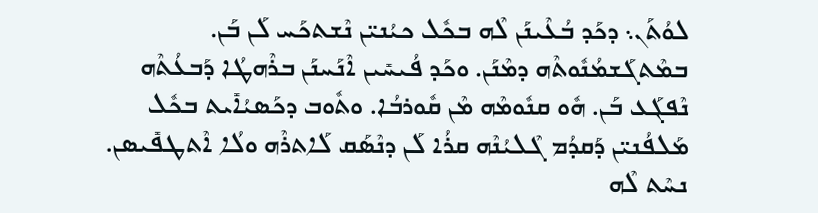ܠܘܳܬܰܢ܆ ܕܟܰܕ ܒܳܥܶܝܢܰܢ ܠܶܗ ܒܟܽܠ ܟܝܳܢܝ̈ܢ ܢܶܫܬܟܰܚ ܠܰܢ ܒܰܢ. ܒܡܶܬܓܰܫܡܳܢܽܘܬܶܗ ܕܡܶܢܰܢ. ܘܟܰܕ ܦܳܝܚܺܝܢ ܐܶܢܰܚܢܰܢ ܒܪܶܗܛܳܐ ܕܰܒܥܳܬܶܗ ܢܶܦܓܰܥ ܒܰܢ. ܗܽܘ ܩܢܽܘܡܶܗ ܡܶܢ ܩܽܘܪܒܳܐ. ܘܬܽܘܒ ܕܟܰܣܝܳܐܺܝܬ ܒܟܽܠ ܡܰܠܦܳܢܝ̈ܢ ܕܰܩܕܳܡ ܓܶܠܝܳܢܶܗ ܩܪܳܐ ܠܰܢ ܕܢܶܣܰܩ ܠܰܐܬܪܶܗ ܘܠܳܐ ܐܶܬܛܦܺܝܣܢ. ܢܚܶܬ ܠܶܗ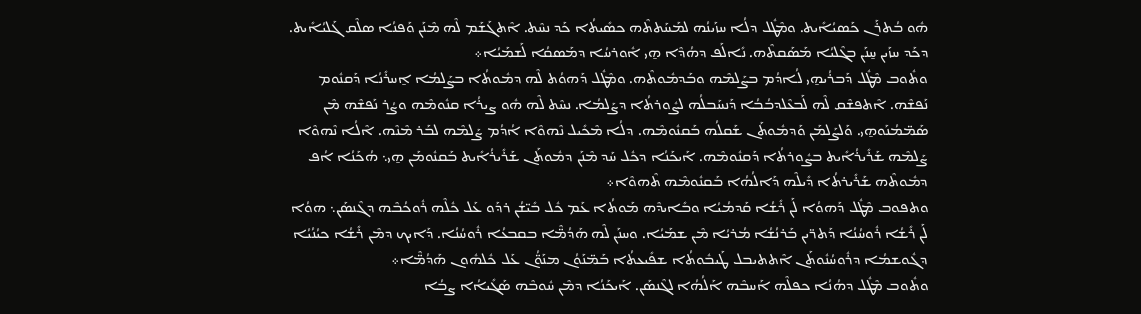ܗܽܘ ܒܳܬܪܰܢ ܟܰܣܝܳܐܺܝܬ. ܘܡܶܛܽܠ ܕܠܳܐ ܚܙܰܝܢܳܗ ܠܡܰܚܰܬܬܶܗ ܟܣܺܝܬܳܐ ܟܰܕ ܢܚܶܬ. ܐܶܬܓܰܫܰܡ ܠܶܗ ܡܶܢܰܢ ܘܰܦܢܳܐ ܣܠܶܩ ܓܰܠܝܳܐܺܝܬ. ܕܟܰܕ ܚܙܰܝܢ ܚ̱ܢܰܢ ܒܓܶܠܝܳܐ ܡܰܣܰܩܬܶܗ. ܢܺܐܠܰܦ ܕܗܳܕܶܐ ܗ̱ܝ ܐܽܘܪܚܳܐ ܕܡܰܣܩܳܐ ܠܰܫܡܰܝܳܐ܀
ܘܬܽܘܒ ܡܶܛܽܠ ܕܰܒܪܳܝܗ̱ܝ ܠܳܐܕܳܡ ܒܨܰܠܡܶܗ ܘܒܰܕܡܽܘܬܶܗ. ܘܡܶܛܽܠ ܕܰܗܘܳܬ ܠܶܗ ܕܡܽܘܬܳܐ ܒܨܰܠܡܳܐ ܐ̱ܚܪܺܢܳܐ ܕܰܩܢܽܘܡ ܢܰܦܫܶܗ. ܐܶܬܦܫܶܩ ܠܶܗ ܠܰܒܥܶܠܕܒܳܒܳܐ ܕܰܢܚܰܒܠܳܗ ܠܨܽܘܪܬܳܐ ܕܨܰܠܡܳܐ. ܢܚܶܬ ܠܶܗ ܗܽܘ ܨܝܪܳܐ ܩܢܽܘܡܶܗ ܘܨܳܪ ܢܰܦܫܶܗ ܡܶܢ ܣܰܡ̈ܡܳܢܰܘܗ̱ܝ. ܘܰܠܨܰܠܡܰܢ ܘܰܕܡܽܘܬܰܢ ܫܰܩܠܳܗ ܒܰܩܢܽܘܡܶܗ. ܕܠܳܐ ܡܶܟܺܝܠ ܢܶܗܘܶܐ ܐܳܕܳܡ ܨܰܠܡܶܗ ܠܒܰܪ ܡܶܢܶܗ. ܐܶܠܳܐ ܢܶܗܘܶܐ ܨܰܠܡܶܗ ܫܰܪܺܝܪܳܐܺܝܬ ܒܨܽܘܪܬܳܐ ܕܰܩܢܽܘܡܶܗ. ܐܰܝܟܰܢܳܐ ܕܟܽܠ ܚܰܕ ܡܶܢܰܢ ܕܡܽܘܬܰܢ ܫܰܪܺܝܪܳܐܺܝܬ ܒܰܩܢܽܘܡܰܢ ܗ̱ܝ܆ ܗܳܟܰܢܳܐ ܐܳܦ ܕܡܽܘܬܶܗ ܫܰܪܺܝܪܬܳܐ ܕܺܝܠܶܗ ܕܰܐܠܳܗܳܐ ܒܰܩܢܽܘܡܶܗ ܬܶܗܘܶܐ܀
ܘܬܦܘܒ ܡܶܛܽܠ ܕܰܗܘܳܐ ܠܰܢ ܪܺܫܳܐ ܩܰܕܡܳܝܳܐ ܘܒܺܐܝܕܶܗ ܡܰܘܬܳܐ ܥܰܡ ܟܽܠ ܒܺܝ̈ܫܳܢ ܪܕܰܘ ܥܰܠ ܟܽܠܶܗ ܪܽܘܟܳܒܶܗ ܕܓܶܢܣܰܢ܆ ܗܘܳܐ ܠܰܢ ܪܺܫܳܐ ܪܽܘܚܳܢܳܐ ܕܰܬܪ̈ܝܢ ܒܰܪܢܳܫܳܐ ܡܳܪܝܳܐ ܡܶܢ ܫܡܰܝܳܐ. ܘܚܢܰܢ ܠܶܗ ܗܰܕܳܡ̈ܶܐ ܒܩܒܥܳܐ ܪܽܘܚܳܢܳܐ. ܕܰܐܝܟ ܕܡܶܢ ܪܺܫܳܐ ܟܝܳܢܳܝܳܐ ܕܓܽܘܫܡܳܐ ܕܪܽܘܚܳܢܽܘܬܰܢ ܐܶܬܬܝܒܠ ܛܰܝܒܽܘܬܳܐ ܫܦܺܝܥܬܳܐ ܒܰܡ̈ܢܰܘܳܢ ܡܢܰܘ̈ܳܢ ܥܰܠ ܟܽܠܗܽܘܢ ܗܰܕܳܡ̈ܶܐ܀
ܘܬܽܘܒ ܡܶܛܽܠ ܕܗܳܢܳܐ ܟܦܠܶܗ ܐܰܚܒܶܗ ܐܰܠܳܗܳܐ ܠܓܶܢܣܰܢ. ܐܰܝܟܰܢܳܐ ܕܡܶܢ ܚܽܘܒܶܗ ܣܰܓܺܝܐܳܐ ܨܒܳܐ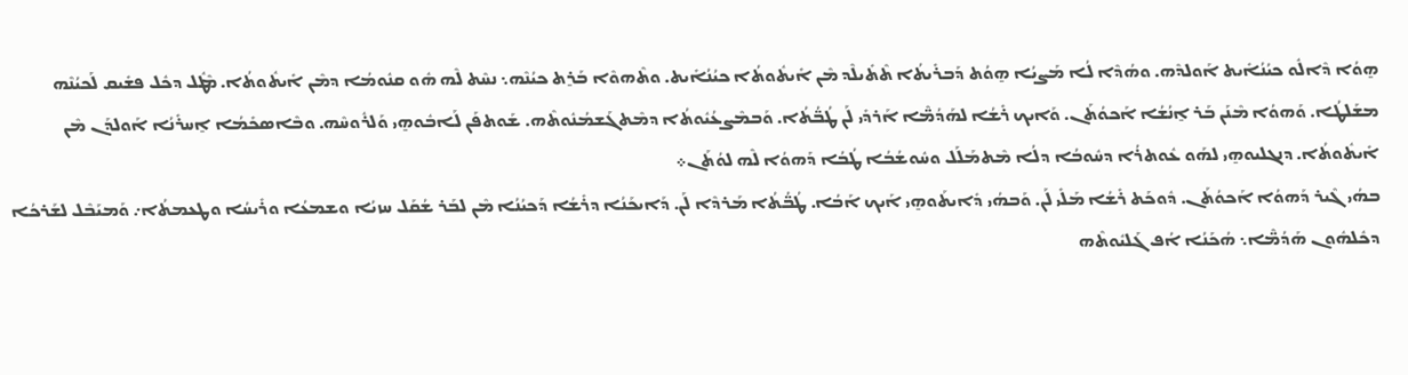ܗ̱ܘܳܐ ܕܶܐܠܽܘ ܟܝܳܢܳܐܺܝܬ ܐܰܘܠܕܶܗ. ܘܗܳܕܶܐ ܠܳܐ ܡܰܨܝܳܐ ܗ̱ܘܳܬ ܕܰܒܪܺܝܬܳܐ ܬܶܬܺܝܠܶܕ ܡܶܢ ܐܺܝܬܽܘܬܳܐ ܟܝܳܢܳܐܺܝܬ. ܘܬܶܗܘܶܐ ܒܰܪ̱ܬ ܟܝܳܢܶܗ܆ ܢܚܶܬ ܠܶܗ ܗܽܘ ܩܢܽܘܡܳܐ ܕܡܶܢ ܐܺܝܬܽܘܬܳܐ. ܡܶܛܽܠ ܕܟܽܠ ܦܫܺܝܩ ܠܰܟܝܳܢܶܗ ܡܫܰܠܛܳܐ. ܘܰܗܘܳܐ ܡܶܢܰܢ ܒܰܪ ܐ̱ܢܳܫܳܐ ܐܰܟܘܳܬܰܢ. ܘܰܐܝܟ ܪܺܫܳܐ ܠܗܰܕܳܡ̈ܶܐ ܐܰܪܕܺܝ ܠܰܢ ܛܳܒ̈ܳܬܳܐ. ܘܰܒܡܶܨܥܳܝܽܘܬܳܐ ܕܡܶܬܓܰܫܡܳܢܽܘܬܶܗ. ܫܰܘܬܦܰܢ ܠܰܐܒܽܘܗ̱ܝ ܘܰܠܪܽܘܚܶܗ. ܘܒܶܐܣܟܺܡܳܐ ܐ̱ܚܪܺܢܳܐ ܐܰܘܠܕܰܢ ܡܶܢ ܐܺܝܬܽܘܬܳܐ. ܕܢܓܠܝܘܗ̱ܝ ܠܗܰܘ ܥܽܘܬܪܳܐ ܕܚܽܘܒܳܐ ܕܠܳܐ ܡܶܬܡܰܠܰܠ ܘܚܽܘܫܳܒܳܐ ܛܳܒܳܐ ܕܰܗܘܳܐ ܠܶܗ ܠܘܳܬܰܢ܀
ܒܗܳܝ ܓܶܝܪ ܕܰܗܘܳܐ ܐܰܟܘܳܬܰܢ. ܕܽܘܟܰܬ ܪܺܫܳܐ ܡܰܠܺܝ ܠܰܢ. ܘܰܒܗܳܝ ܕܺܐܝܬܰܘܗ̱ܝ ܐܰܝܟ ܐܰܒܳܐ. ܛܳܒ̈ܳܬܳܐ ܡܰܪܕܶܐ ܠܰܢ. ܕܰܐܝܟܰܢܳܐ ܕܪܺܫܳܐ ܕܰܟܝܳܢܳܐ ܡܶܢ ܠܒܰܪ ܫܳܩܰܠ ܚܙܝܳܐ ܘܫܡܥܳܐ ܘܪܺܝܚܳܐ ܘܛܥܡܬܳܐ܇ ܘܰܡܝܰܒܶܠ ܠܫܰܪܟܳܐ ܕܟܽܠܗܽܘܢ ܗܰܕܳܡ̈ܶܐ܆ ܗܳܟܰܢܳܐ ܐܳܦ ܓܰܠܝܽܘܬܶܗ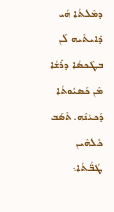ܕܡܶܠܬܳܐ ܗܳܝ ܕܺܐܝܬܶܝܗ ܠܰܢ ܒܛܶܟܣܳܐ ܕܪܺܫܳܐ ܡܶܢ ܟܰܣܝܽܘܬܳܐ ܕܰܟܝܳܢܶܗ. ܬܶܣܰܒ ܟܽܠܗܶܝܢ ܛܳܒ̈ܳܬܳܐ܆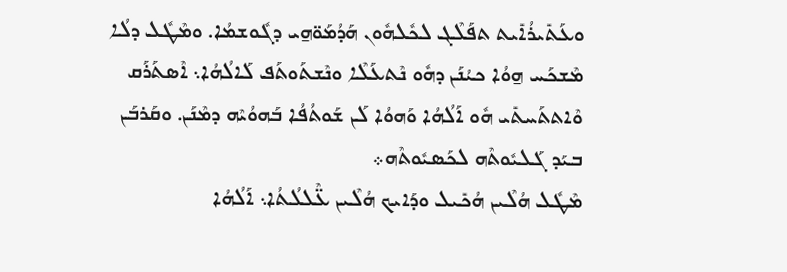ܘܥܰܬܺܝܪܳܐܺܝܬ ܬܦܰܠܶܓ ܠܟܽܠܗܽܘܢ ܗܰܕܳܡܰܘ̈ܗ̱ܝ ܕܓܽܘܫܡܳܐ. ܘܡܶܛܽܠ ܕܠܳܐ ܡܶܫܟܰܚ ܗ̱ܘܳܐ ܟܝܳܢܰܢ ܕܗܽܘ ܢܶܬܥܰܠܶܐ ܘܢܶܫܬܰܘܬܰܦ ܠܰܐܠܳܗܳܐ܆ ܐܶܣܬܰܪܰܩ ܘܶܐܬܬܰܚܬܺܝ ܗܽܘ ܐܰܠܳܗܳܐ ܘܰܗܘܳܐ ܠܰܢ ܫܰܘܬܳܦܳܐ ܒܰܗܘܳܝܶܗ ܕܡܶܢܰܢ. ܘܩܰܪܒܰܢ ܒܝܰܕ ܓܰܠܝܽܘܬܶܗ ܠܟܰܣܝܽܘܬܶܗ܀
ܡܶܛܽܠ ܗܳܠܶܝܢ ܗܳܟܺܝܠ ܘܕܰܐܝܟ ܗܳܠܶܝܢ ܥ̈ܶܠܠܳܬܳܐ܆ ܐܰܠܳܗܳܐ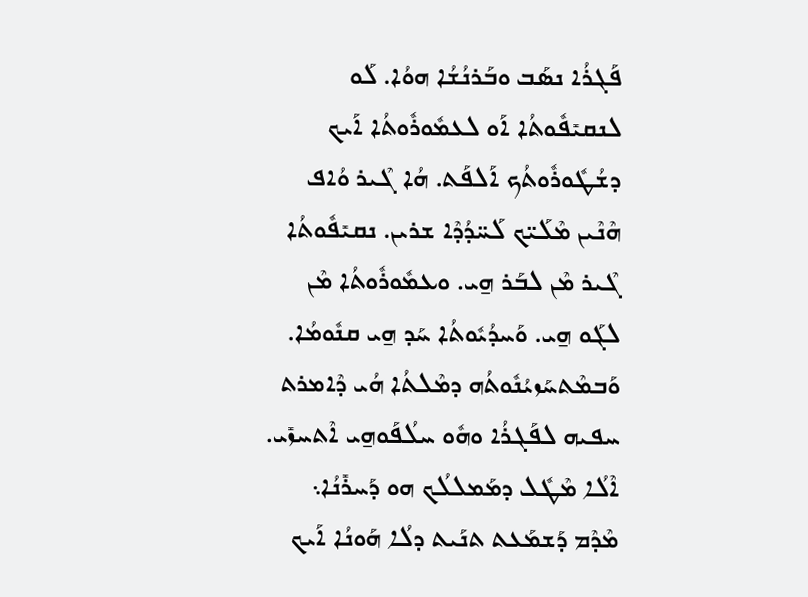ܦܰܓܪܳܐ ܢܣܰܒ ܘܒܰܪܢܳܫܳܐ ܗܘܳܐ. ܠܰܘ ܠܢܩܝܺܦܽܘܬܳܐ ܐܰܘ ܠܥܡܽܘܪܽܘܬܳܐ ܐܰܝܟ ܕܫܳܛܽܘܪܽܘܬܳܟ ܐܰܠܦܰܬ. ܗܳܐ ܓܶܝܪ ܘܳܐܦ ܗܶܢܶܝܢ ܡܶܠܰܝ̈ܟ ܠܰܚ̈ܕܳܕܶܐ ܫܪܝܢ. ܢܩܝܺܦܽܘܬܳܐ ܓܶܝܪ ܡܶܢ ܠܒܰܪ ܗ̱ܝ. ܘܥܡܽܘܪܽܘܬܳܐ ܡܶܢ ܠܓܰܘ ܗ̱ܝ. ܘܰܚܕܳܝܽܘܬܳܐ ܚܰܕ ܗ̱ܝ ܩܢܽܘܡܳܐ. ܘܰܒܡܶܬܚܰܙܝܳܢܽܘܬܳܗ ܕܡܶܠܬܳܐ ܗܳܝ ܕܶܐܡܪܬ ܚܦܝܗ ܠܦܰܓܪܳܐ ܘܗܽܘ ܚܠܳܦܰܘܗ̱ܝ ܐܶܬܚܙܺܝ. ܐܶܠܳܐ ܡܶܛܽܠ ܕܡܰܡܠܠܳܟ ܗܘ ܕܰܚܪܺܢܳܐ܆ ܡܶܕܶܡ ܕܰܫܡܰܥܬ ܬܢܰܝܬ ܕܠܳܐ ܗܰܘܢܳܐ ܐܰܝܟ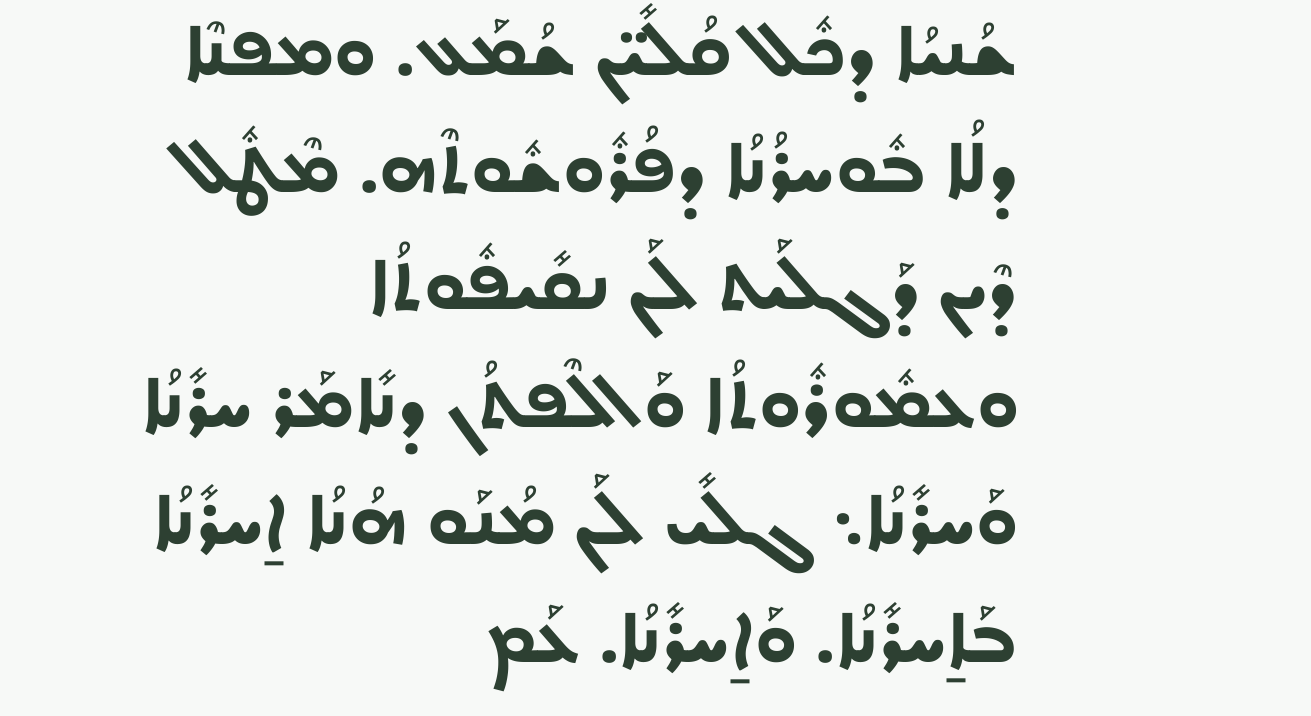ܫܳܢܝܳܐ ܕܟܽܠ ܩܳܠܺܝ̈ܢ ܫܳܡܰܥ. ܘܡܦܢܶܐ ܕܠܳܐ ܒܽܘܚܪܳܢܳܐ ܕܦܳܪܽܘܫܽܘܬܶܗ. ܡܶܛܽܠ ܕܶܝܢ ܕܰܓܠܰܝܬ ܠܰܢ ܢܩܺܝܦܽܘܬܳܐ ܘܥܡܽܘܪܽܘܬܳܐ ܘܰܐܠܶܦܬܳܢ ܕܢܺܐܡܰܪ ܚܪܺܢܳܐ ܘܰܚܪܺܢܳܐ܆ ܓܠܺܝ ܠܰܢ ܡܳܢܰܘ ܗܳܢܳܐ ܐ̱ܚܪܺܢܳܐ ܒܰܐ̱ܚܪܺܢܳܐ. ܘܰܐ̱ܚܪܺܢܳܐ. ܥܰܡ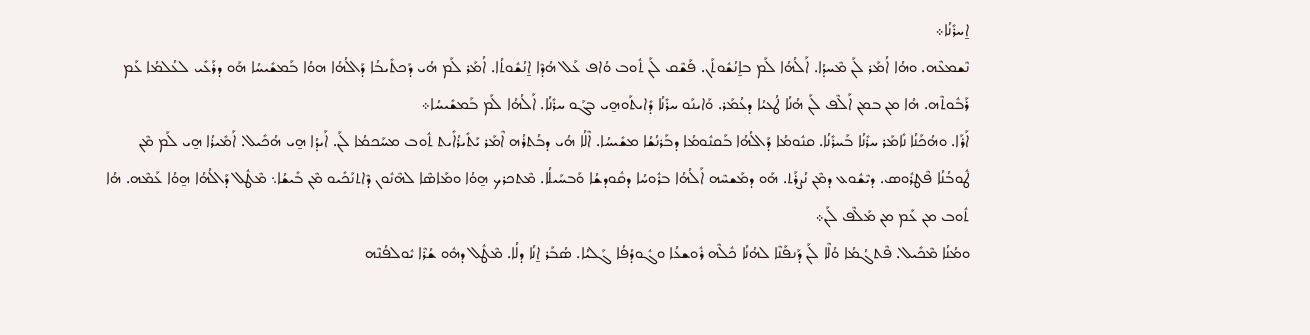ܐ̱ܚܪܺܢܳܐ܀
ܢܶܫܡܥܶܗ. ܘܗܳܐ ܐܳܡܰܪ ܠܰܢ ܡܶܚܕܳܐ. ܐܰܠܳܗܳܐ ܠܰܡ ܒܐ̱ܢܳܫܽܘܬܰܢ. ܦܰܫܶܩ ܠܰܢ ܬܽܘܒ ܘܳܐܦ ܥܰܠ ܗܳܕܶܐ ܐ̱ܢܳܫܽܘܬܳܐ. ܐܳܡܰܪ ܠܰܡ ܗܳܝ ܕܰܟܬܺܝܒܳܐ ܕܰܐܠܳܗܳܐ ܗܘܳܐ ܒܰܡܫܺܝܚܳܐ ܗܰܘ ܕܪܰܥܺܝ ܠܥܳܠܡܳܐ ܥܰܡ ܪܰܒܽܘܬܶܗ. ܗܳܐ ܡܢ ܒܡܢ ܐܰܠܶܦ ܠܰܢ ܗܳܢܳܐ ܛܳܥܝܳܐ ܕܥܳܡܰܪ. ܘܰܐܝܢܰܘ ܚܪܺܢܳܐ ܕܺܐܝܬܰܘܗ̱ܝ ܒܓܰܘ ܚܪܺܢܳܐ. ܐܰܠܳܗܳܐ ܠܰܡ ܒܰܡܫܺܝܚܳܐ܀
ܐܰܪܰܐ. ܘܗܳܟܰܢܳܐ ܢܺܐܡܰܪ ܚܪܺܢܳܐ ܒܰܚܪܺܢܳܐ. ܩܢܽܘܡܳܐ ܕܰܐܠܳܗܳܐ ܒܰܩܢܽܘܡܳܐ ܕܒܰܪܢܳܫܳܐ ܡܫܺܝܚܳܐ. ܐܶܠܳܐ ܗܳܝ ܕܒܳܬܪܳܗ ܐܶܡܰܪ ܝܰܬܺܝܪܳܐܺܝܬ ܬܽܘܒ ܡܚܰܟܡܳܐ ܠܰܢ. ܐܰܝܕܳܐ ܗ̱ܝ ܗܳܟܺܝܠ. ܐܰܡܺܝܪܳܐ ܗ̱ܝ ܠܰܡ ܡܶܢ ܛܽܘܒܳܢܳܐ ܦܶܛܪܽܘܣ. ܕܝܶܫܽܘܥ ܕܡܶܢ ܢܳܨܪܰܬ. ܗܰܘ ܕܡܰܫܚܶܗ ܐܰܠܳܗܳܐ ܒܪܽܘܚܳܐ ܕܩܽܘܕܫܳܐ ܘܰܒܚܰܝܠܳܐ. ܡܶܬܟܪܟ ܗ̱ܘܳܐ ܘܡܰܐܣܶܐ ܠܗܶܢܽܘܢ ܕܶܐܬܢܰܟܺܝܘ ܡܶܢ ܒܺܝܫܳܐ܆ ܡܶܛܽܠ ܕܰܐܠܳܗܳܐ ܗ̱ܘܳܐ ܥܰܡܶܗ. ܗܳܐ ܬܽܘܒ ܡܢ ܥܰܡ ܡܢ ܡܰܠܶܦ ܠܰܢ܀
ܘܡܳܢܳܐ ܡܶܟܺܝܠ. ܦܶܬܓܳܡܳܐ ܘܳܠܶܐ ܠܰܢ ܕܰܢܦܰܢܶܐ ܠܗܳܢܳܐ ܟܽܠܶܗ ܪܽܘܫܥܳܐ ܘܓܽܘܕܳܦܳܐ ܓܰܠܝܳܐ. ܣܳܒܰܪ ܐ̱ܢܳܐ ܕܠܳܐ. ܡܶܛܽܠ ܕܗܽܘ ܫܳܪܶܐ ܝܽܘܠܦܳܢܶܗ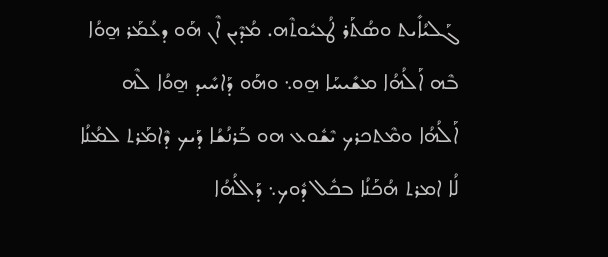ܓܰܠܝܳܐܺܝܬ ܘܣܳܬܰܪ ܛܳܥܝܽܘܬܶܗ. ܡܳܕܶܝܢ ܐܶܢ ܗܰܘ ܕܥܳܡܰܪ ܗ̱ܘܳܐ ܒܶܗ ܐܰܠܳܗܳܐ ܡܫܺܝܚܰܐ ܗ̱ܘ܆ ܘܗܰܘ ܕܰܐܚܺܝܕ ܗ̱ܘܳܐ ܠܶܗ ܐܰܠܳܗܳܐ ܘܡܶܬܟܪܟ ܝܶܫܽܘܥ ܗܘ ܒܰܪܢܳܫܳܐ ܕܰܝܟ ܕܶܐܡܰܪܬ ܠܡܳܢܳܐ ܠܳܐ ܐܡܪܬ ܗܳܟܰܢܳܐ ܒܟܽܠ ܕܽܘܟ܆ ܕܰܐܠܳܗܳܐ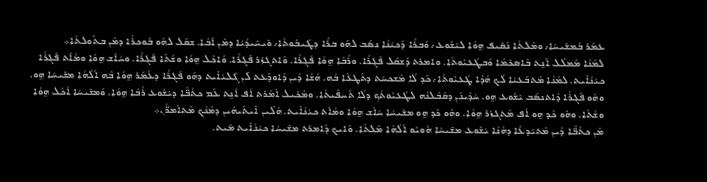ܥܡܰܪ ܒܰܡܫܺܝܚܳܐ܇ ܘܡܶܠܬܳܐ ܢܰܩܺܝܦ ܗ̱ܘܳܐ ܠܝܶܫܽܘܥ܇ ܘܰܒܪܳܐ ܕܰܟܝܳܢܳܐ ܢܣܰܒ ܠܗܰܘ ܒܪܳܐ ܕܛܰܝܒܽܘܬܳܐ܇ ܘܺܝܚܺܝܕܳܝܳܐ ܕܡܶܢ ܐܰܒܳܐ. ܫܩܰܠ ܠܗܰܘ ܒܽܘܟܪܳܐ ܕܡܶܢ ܒܬܽܘܠܬܳܐ܀
ܠܡܳܢܳܐ ܡܰܡܠܶܠ ܐܰܢ̱ܬ ܒܶܐܣܟܺܡܳܐ ܘܰܒܛܳܥܝܽܘܬܳܐ. ܘܐܡܪܬ ܕܰܫܩܰܠ ܦܰܓܪܳܐ. ܘܪܳܒܶܐ ܗ̱ܘܳܐ ܦܰܓܪܳܐ. ܘܶܐܬܓܙܰܪ ܦܰܓܪܳܐ. ܘܳܐܟܶܠ ܗ̱ܘܳܐ ܘܫܳܬܶܐ ܦܰܓܪܳܐ. ܘܚܳܐܶܫ ܗ̱ܘܳܐ ܘܡܳܐܶܬ ܦܰܓܪܳܐ ܟܝܳܢܳܐܺܝܬ. ܠܡܳܢܳܐ ܡܶܬܒܰܥܝܳܐ ܠܳܟ ܗܳܕܶܐ ܛܳܥܝܽܘܬܳܐ܇ ܟܰܕ ܠܳܐ ܡܶܫܟܚܰܬ ܕܬܶܛܥܶܐ ܒܳܗ. ܗܳܫܳܐ ܕܶܝܢ ܕܰܐܘܕܰܥܬ ܠܰܢ ܓܰܠܝܳܐܺܝܬ ܕܗܰܘ ܦܰܓܪܳܐ ܕܥܳܡܰܪ ܗ̱ܘܳܐ ܒܶܗ ܐܰܠܳܗܳܐ ܡܫܺܝܚܰܐ ܗ̱ܘ. ܘܗܰܘ ܦܰܓܪܳܐ ܕܶܐܬܢܣܶܒ ܝܶܫܽܘܥ ܗ̱ܘ. ܚܳܕܶܝܢܰܢ ܕܩܰܒܶܠܢܳܗ ܠܛܳܥܝܽܘܬܳܟ ܕܠܳܐ ܬܰܚܦܺܝܬܳܐ. ܘܡܶܟܺܝܠ ܐܶܡܰܪܬ ܐܳܦ ܐܰܢ̱ܬ ܥܰܡ ܟܬܳܒ̈ܶܐ ܕܝܶܫܽܘܥ ܪܳܒܶܐ ܗ̱ܘܳܐ. ܘܰܡܫܺܝܚܳܐ ܐܳܟܶܠ ܗ̱ܘܳܐ ܘܫܳܬܶܐ. ܘܗܽܘ ܟܰܕ ܗ̱ܘ ܐܳܦ ܡܶܬܓܙܰܪ ܗ̱ܘܳܐ. ܘܗܽܘ ܟܰܕ ܗ̱ܘ ܡܫܺܝܚܳܐ ܚܳܐܶܫ ܗ̱ܘܳܐ ܘܡܳܐܶܬ ܟܝܳܢܳܐܺܝܬ. ܗܳܠܶܝܢ ܐܺܝܬܰܝܗܶܝܢ ܕܡܶܢܳܟ ܡܶܬܐܰܡܪ̈ܳܢ܀
ܡܶܢ ܟܬܳܒ̈ܶܐ ܕܶܝܢ ܡܶܬܝܰܕܥܳܐ ܕܗܳܢܳܐ ܝܶܫܽܘܥ ܡܫܺܝܚܳܐ ܗܽܘܝܽܘ ܐܰܠܳܗܳܐ ܡܶܠܬܳܐ. ܘܰܐܝܟ ܕܶܐܡܪܬ ܡܫܺܝܚܳܐ ܟܝܳܢܳܐܺܝܬ ܡܺܝܬ.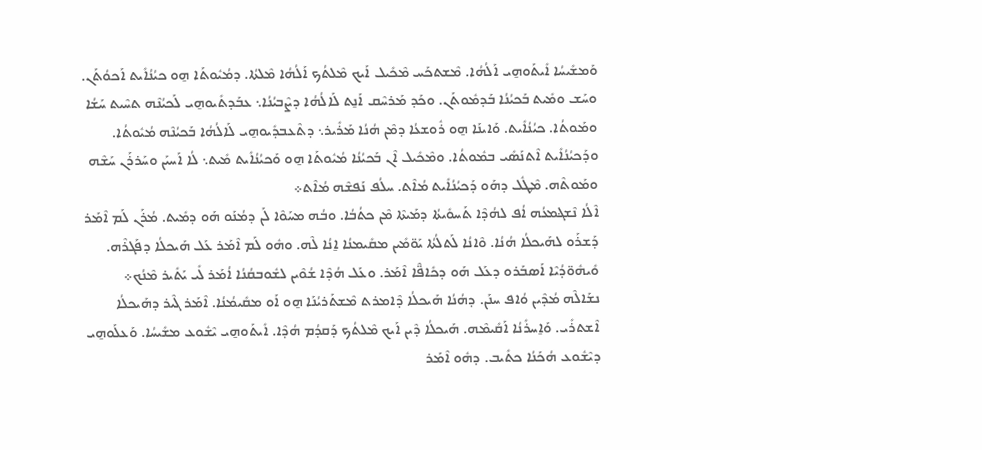ܘܰܡܫܺܝܚܳܐ ܐܺܝܬܰܘܗ̱ܝ ܐܰܠܳܗܳܐ. ܡܶܫܬܟܰܚ ܡܶܟܺܝܠ ܐܰܝܟ ܡܶܠܬܳܟ ܐܰܠܳܗܳܐ ܡܶܠܬܳܐ. ܕܡܳܝܽܘܬܰܐ ܗ̱ܘ ܟܝܳܢܳܐܺܝܬ ܐܰܟܘܳܬܰܢ. ܘܚܰܫ ܘܡܺܝܬ ܒܰܟܝܳܢܳܐ ܒܰܕܡܽܘܬܰܢ. ܘܟܰܕ ܡܰܪܚܶܩ ܐܰܢ̱ܬ ܠܰܐܠܳܗܳܐ ܕܨܶܒܝܳܢܳܐ܆ ܥܒܰܕܬܺܝܘܗ̱ܝ ܠܰܟܝܳܢܶܗ ܬܚܶܝܬ ܚܰܫܳܐ ܘܡܰܘܬܳܐ. ܟܝܳܢܳܐܺܝܬ. ܘܰܐܝܢܰܐ ܗ̱ܘ ܪܽܘܫܥܳܐ ܕܡܶܢ ܗܳܢܳܐ ܡܰܪܺܝܪ܆ ܕܬܶܥܒܕܺܝܘܗ̱ܝ ܠܰܐܠܳܗܳܐ ܒܰܟܝܳܢܶܗ ܡܳܝܽܘܬܳܐ. ܘܕܰܟܝܳܢܳܐܺܝܬ ܐܶܬܢܰܣܺܝ ܒܡܽܘܬܳܐ. ܘܡܶܟܺܝܠ ܐܶܢ ܒܰܟܝܳܢܳܐ ܡܳܝܽܘܬܰܐ ܗ̱ܘ ܘܰܟܝܳܢܳܐܺܝܬ ܡܺܝܬ܆ ܠܳܐ ܐܰܚܝܰܢ ܘܚܰܪܪܰܢ ܚܰܫܶܗ ܘܡܰܘܬܶܗ. ܡܶܛܽܠ ܕܗܰܘ ܕܰܟܝܳܢܳܐܺܝܬ ܡܳܐܶܬ. ܚܠܳܦ ܢܰܦܫܶܗ ܡܳܐܶܬ܀
ܐܶܠܳܐ ܢܶܫܔܡܥܳܗ ܐܳܦ ܠܗܳܕܶܐ ܬܰܚܘܺܝܬܳܐ ܕܡܰܝܬܶܐ ܡܶܢ ܟܬܳܒܳܐ. ܘܒܳܗ ܡܚܰܘܶܐ ܠܰܢ ܕܡܳܢܰܘ ܗܰܘ ܕܡܺܝܬ. ܡܳܪܰܢ ܠܰܡ ܐܶܡܰܪ ܕܰܫܪܰܘ ܠܗܰܝܟܠܳܐ ܗܳܢܳܐ. ܘܶܐܢܳܐ ܠܰܬܠܳܬܳܐ ܝܰܘ̈ܡܺܝܢ ܡܩܺܝܡܢܳܐ ܐ̱ܢܳܐ ܠܶܗ. ܘܗܽܘ ܠܰܡ ܐܶܡܰܪ ܥܰܠ ܗܰܝܟܠܳܐ ܕܦܰܓܪܶܗ. ܘܺܝܗܽܘ̈ܕܳܝܶܐ ܐܰܣܒܰܪܘ ܕܥܰܠ ܗܰܘ ܕܟܺܐܦ̈ܶܐ ܐܶܡܰܪ. ܘܥܰܠ ܗܳܕܶܐ ܫܳܘܶܝܢ ܠܫܽܘܒܩܳܢܳܐ ܐܳܡܰܪ ܠܺܝ ܝܰܬܺܝܪ ܡܶܢܳܟ܀
ܢܫܰܐܠܶܗ ܡܳܕܶܝܢ ܘܳܐܦ ܚܢܰܢ. ܕܗܳܢܳܐ ܗܰܝܟܠܳܐ ܕܶܐܡܪܬ ܡܶܫܬܰܪܝܳܢܰܐ ܗ̱ܘ ܐܰܘ ܡܩܺܝܡܳܢܳܐ. ܐܶܡܰܪ ܓܶܝܪ ܕܗܰܝܟܠܳܐ ܐܶܫܬܪܺܝ. ܘܰܐ̱ܚܪܺܢܳܐ ܐܰܩܺܝܡܶܗ. ܗܰܝܟܠܳܐ ܕܶܝܢ ܐܰܝܟ ܡܶܠܬܳܟ ܕܰܩܕܳܡ ܗܳܕܶܐ. ܐܺܝܬܰܘܗ̱ܝ ܝܶܫܽܘܥ ܡܫܺܝܚܳܐ. ܘܰܥܠܰܘܗ̱ܝ ܕܝܶܫܽܘܥ ܗܳܟܰܢܳܐ ܟܬܺܝܒ. ܕܗܽܘ ܐܶܡܰܪ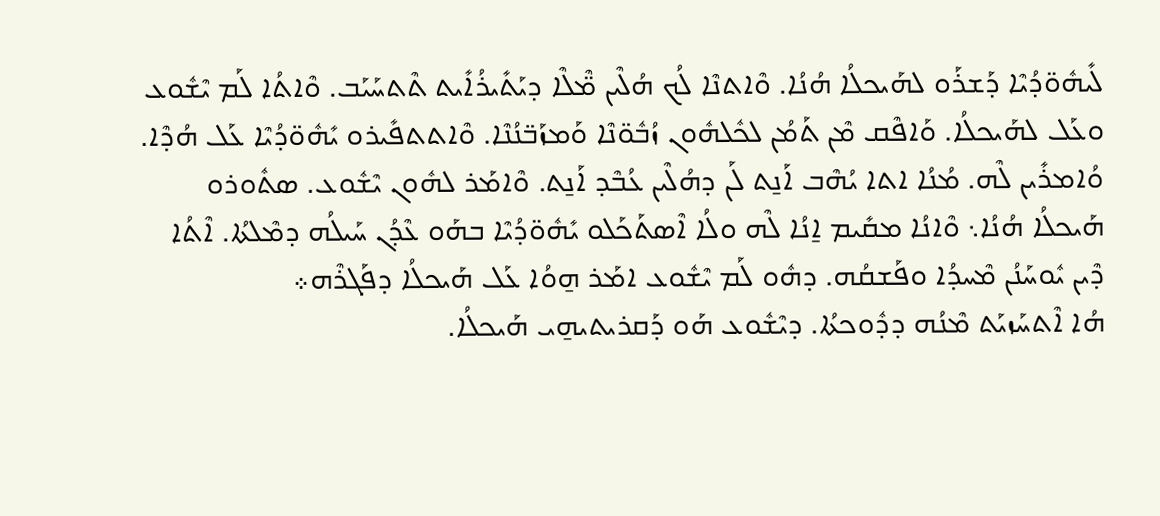ܠܺܝܗܽܘ̈ܕܳܝܶܐ ܕܰܫܪܰܘ ܠܗܰܝܟܠܳܐ ܗܳܢܳܐ. ܘܶܐܬܢܶܐ ܠܳܟ ܗܳܠܶܝܢ ܡ̈ܶܠܶܐ ܕܝܰܬܺܝܪܳܐܺܝܬ ܬܶܬܚܰܝܰܒ. ܘܶܐܬܳܐ ܠܰܡ ܝܶܫܽܘܥ ܘܥܰܠ ܠܗܰܝܟܠܳܐ. ܘܰܐܦܶܩ ܡܶܢ ܬܰܡܳܢ ܠܟܽܠܗܽܘܢ ܙܳܒܽܘ̈ܢܶܐ ܘܰܡܙܰܒ̈ܢܳܢܶܐ. ܘܶܐܬܬܦܺܝܪܘ ܝܺܗܽܘ̈ܕܳܝܶܐ ܥܰܠ ܗܳܕܶܐ. ܘܳܐܡܪܺܝܢ ܠܶܗ. ܡܳܢܳܐ ܐܬܐ ܝܳܗܶܒ ܐܰܢ̱ܬ ܠܰܢ ܕܗܳܠܶܝܢ ܥܳܒܶܕ ܐܰܢ̱ܬ. ܘܶܐܡܰܪ ܠܗܽܘܢ ܝܶܫܽܘܥ. ܣܬܽܘܪܘ ܗܰܝܟܠܳܐ ܗܳܢܳܐ܆ ܘܶܐܢܳܐ ܡܩܺܝܡ ܐ̱ܢܳܐ ܠܶܗ ܘܠܳܐ ܐܶܣܬܰܟܰܠܘ ܝܺܗܽܘ̈ܕܳܝܶܐ ܒܗܰܘ ܥܶܕܳܢ ܚܰܝܠܳܗ ܕܡܶܠܬܳܐ. ܐܶܬܳܐ ܕܶܝܢ ܝܽܘܚܰܢܳܢ ܡܶܚܕܳܐ ܘܦܰܫܩܳܗ. ܕܗܽܘ ܠܰܡ ܝܶܫܽܘܥ ܐܡܰܪ ܗ̱ܘܳܐ ܥܰܠ ܗܰܝܟܠܳܐ ܕܦܰܓܪܶܗ܀
ܗܳܐ ܐܶܬܚܰܙܝܰܬ ܡܶܢܳܗ ܕܕܽܘܟܬܳܐ. ܕܝܶܫܽܘܥ ܗܰܘ ܕܰܩܪܝܬܝܗ̱ܝ ܗܰܝܟܠܳܐ.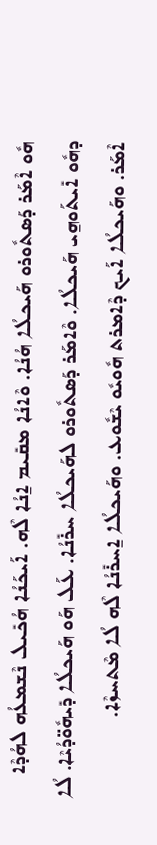ܗܽܘ ܐܶܡܰܪ ܕܰܣܬܽܘܪܘ ܗܰܝܟܠܳܐ ܗܳܢܳܐ. ܘܶܐܢܳܐ ܡܩܺܝܡ ܐ̱ܢܳܐ ܠܶܗ. ܐܰܝܟܰܢܳܐ ܗܳܟܺܝܠ ܢܶܫܡܥܳܗ ܠܗܳܕܶܐ ܕܗܽܘ ܐܺܝܬܰܘܗ̱ܝ ܗܰܝܟܠܳܐ. ܘܶܐܡܰܪ ܕܰܣܬܽܘܪܘ ܠܗܰܝܟܠܳܐ ܚܪܺܢܳܐ. ܥܰܠ ܗܰܘ ܗܰܝܟܠܳܐ ܕܺܝܗܽܘ̈ܕܳܝܶܐ. ܠܳܐ ܐܶܡܰܪ. ܘܗܰܝܟܠܳܐ ܐܰܝܟ ܕܶܐܡܪܬ ܗܽܘܝܽܘ ܝܶܫܽܘܥ. ܘܗܰܝܟܠܳܐ ܐ̱ܚܪܺܢܳܐ ܠܶܗ ܠܳܐ ܡܶܬܚܙܶܐ.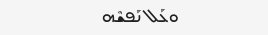ܘܥܰܠ ܢܰܦܫܶܗ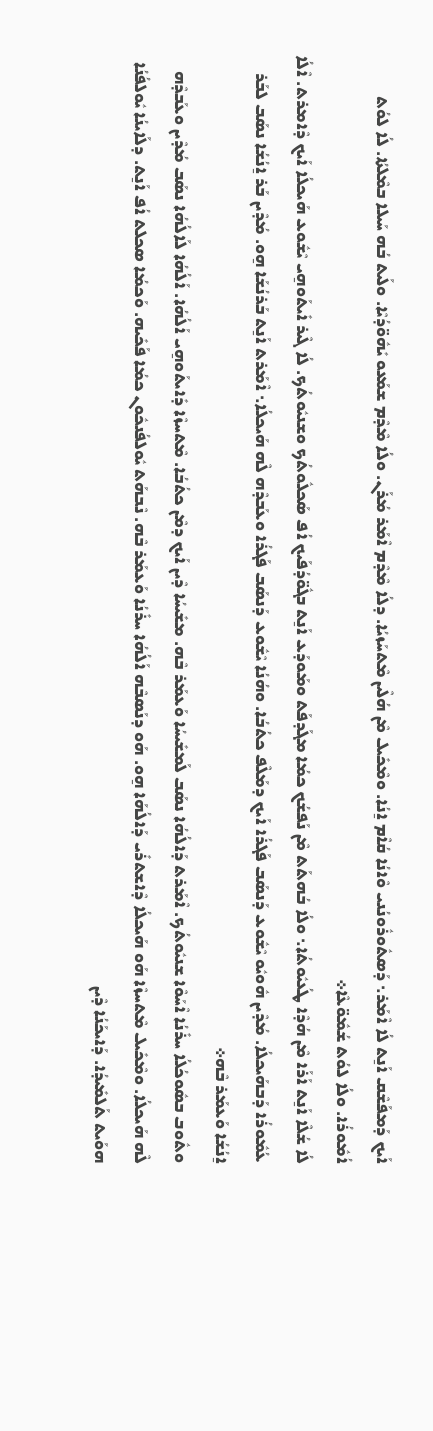ܐܰܝܟ ܕܰܡܦܰܫܶܩ ܐܰܢ̱ܬ ܠܳܐ ܐܶܡܰܪ܆ ܕܰܣܬܽܘܪܽܘܢܳܢܝ ܘܶܐܢܳܐ ܩܳܐܶܡ ܐ̱ܢܳܐ. ܘܡܶܟܺܝܠ ܡܶܢ ܗܳܠܶܝܢ ܡܶܬܚܰܙܝܳܐ. ܕܠܳܐ ܡܶܕܶܡ ܐܶܡܰܪ ܡܳܪܰܢ. ܘܠܳܐ ܡܶܕܶܡ ܫܡܰܥܘ ܝܺܗܽܘ̈ܕܳܝܶܐ. ܘܠܰܝܬ ܒܳܗ ܚܰܝܠܐ ܒܡܶܠܬܳܐ. ܠܳܐ ܠܘܳܬ ܐܳܡܽܘܪܳܐ. ܘܠܳܐ ܠܘܳܬ ܫܳܡܽܘ̈ܥܶܐ܀
ܠܳܐ ܫܳܠܶܐ ܐܰܢ̱ܬ ܐܰܪܰܐ ܡܶܢ ܗܳܕܶܐ ܛܳܥܝܽܘܬܳܐ܆ ܘܠܳܐ ܒܳܗܬܰܬ ܡܶܢ ܢܰܦܫܳܟ ܟܡܳܐ ܡܓܰܕܦܰܬ ܘܡܰܘܕܰܥ ܐܰܢ̱ܬ ܒܓܽܘ̈ܕܳܦܰܝܟ ܐܳܦ ܣܰܟܠܽܘܬܳܟ ܘܫܢܝܽܘܬܳܟ. ܠܳܐ ܓܶܝܪ ܐܺܝܬܰܘܗ̱ܝ ܝܶܫܽܘܥ ܗܰܝܟܠܳܐ ܐܰܝܟ ܕܶܐܡܪܬ. ܐܶܠܳܐ ܥܳܡܽܘܪܳܐ ܕܰܒܗܰܝܟܠܳܐ. ܡܳܕܶܝܢ ܗܽܘܝܽܘ ܝܶܫܽܘܥ ܕܰܢܣܰܒ ܦܰܓܪܳܐ ܐܰܝܟ ܕܡܰܠܶܦ ܟܬܳܒܳܐ. ܘܗܳܢܳܐ ܝܶܫܽܘܥ ܕܰܢܣܰܒ ܦܰܓܪܳܐ ܘܥܰܒܕܶܗ ܠܶܗ ܗܰܝܟܠܳܐ܆ ܐܶܡܰܪܬ ܐܰܢ̱ܬ ܒܰܪܢܳܫܰܐ ܗ̱ܘ. ܡܳܕܶܝܢ ܒܰܪ ܐ̱ܢܳܫܳܐ ܢܣܰܒ ܠܒܰܪ ܐ̱ܢܳܫܳܐ ܘܰܥܡܰܪ ܒܶܗ܀
ܘܬܽܘܒ ܒܣܽܘܟܳܠܳܐ ܚܪܺܢܳܐ ܐܶܚܰܘܶܐ ܫܢܝܽܘܬܳܟ. ܐܶܡܰܪܬ ܕܰܐܠܳܗܳܐ ܢܣܰܒ ܠܰܡܫܺܝܚܳܐ ܘܰܥܡܰܪ ܒܶܗ. ܡܫܺܝܚܳܐ ܕܶܝܢ ܐܰܝܟ ܕܡܶܢ ܟܬܳܒܳܐ. ܡܶܬܚܙܶܐ ܕܺܐܝܬܰܘܗ̱ܝ ܐܰܠܳܗܳܐ. ܐܰܠܳܗܳܐ ܠܰܐܠܳܗܳܐ ܢܣܰܒ ܡܳܕܶܝܢ ܘܥܰܒܕܶܗ ܠܶܗ ܗܰܝܟܠܳܐ. ܘܡܶܟܺܝܠ ܡܶܬܚܙܶܐ ܗܰܘ ܗܰܝܟܠܳܐ ܕܶܐܫܬܪܺܝ ܕܰܐܠܳܗܰܐ ܗ̱ܘ. ܗܰܘ ܕܢܰܣܒܶܗ ܐܰܠܳܗܳܐ ܚܪܺܢܳܐ ܘܰܥܡܰܪ ܒܶܗ. ܢܶܒܗܰܬ ܝܽܘܠܦܳܢܟܽܘܢ ܟܡܳܐ ܦܰܟܺܝܗ. ܘܰܟܡܳܐ ܣܟܠܬ ܐܳܦ ܐܰܢ̱ܬ. ܕܠܰܐܝܢܳܐ ܝܽܘܠܦܳܢܳܐ ܗܘܰܝܬ ܬܰܠܡܺܝܕܳܐ. ܕܰܐܝܟܰܢܳܐ ܕܶܝܢ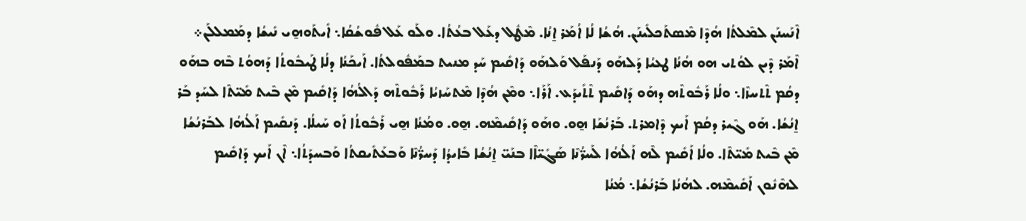ܐܶܢܰܚܢܰܢ ܠܡܶܠܬܳܐ ܗܳܕܶܐ ܡܶܣܬܰܟܠܺܝܢܰܢ. ܗܳܫܳܐ ܠܳܐ ܐܳܡܰܪ ܐ̱ܢܳܐ. ܡܶܛܽܠ ܕܥܰܠ ܒܥܳܬܳܐ. ܘܠܰܘ ܥܰܠ ܦܽܘܫܳܩܳܐ܆ ܐܺܝܬܰܘܗ̱ܝ ܢܺܝܫܳܐ ܕܡܰܡܠܠܰܢ܀
ܐܶܡܰܪ ܕܶܝܢ ܠܘܳܬܝ ܗܘ ܗܳܢܳܐ ܛܥܝܳܐ ܕܰܠܗܰܘ ܕܰܢܦܰܠ ܘܰܠܗܰܘ ܕܰܐܩܺܝܡ ܚܰܕ ܡܢܝܬ ܒܡܰܦܽܘܠܬܳܐ. ܐܰܝܟܰܢܳܐ ܕܠܳܐ ܛܰܝܒܽܘܬܳܐ ܕܰܗܘܳܬ ܒܶܗ ܒܗܰܘ ܕܩܳܡ ܬܶܬܚܙܶܐ܆ ܘܠܳܐ ܪܰܒܽܘܬܶܗ ܕܗܰܘ ܕܰܐܩܺܝܡ ܬܶܬܺܝܕܰܥ. ܐܰܪܰܐ܆ ܘܡܶܢ ܗܳܕܶܐ ܡܶܬܚܰܙܝܳܐ ܪܰܒܽܘܬܶܗ ܕܰܐܠܳܗܳܐ ܕܰܐܩܺܝܡ ܡܶܢ ܒܶܝܬ ܡܺܝ̈ܬܶܐ ܠܚܰܕ ܒܰܪ ܐ̱ܢܳܫܳܐ. ܗܰܘ ܓܶܝܪ ܕܩܳܡ ܐܰܝܟ ܕܶܐܡܪܬ. ܒܰܪܢܳܫܰܐ ܗ̱ܘ. ܘܗܰܘ ܕܰܐܩܺܝܡܶܗ. ܗ̱ܘ. ܘܡܳܢܳܐ ܗ̱ܝ ܪܰܒܽܘܬܳܐ ܐܰܘ ܚܰܝܠܳܐ. ܕܰܢܩܺܝܡ ܐܰܠܳܗܳܐ ܠܒܰܪܢܳܫܳܐ ܡܶܢ ܒܶܝܬ ܡܺܝ̈ܬܶܐ. ܘܠܳܐ ܐܰܩܺܝܡ ܠܶܗ ܐܰܠܳܗܳܐ ܠܰܚܪ̈ܳܢܶܐ ܣܰܓܺܝ̈ܐܶܐ ܒܢܰܝ̈ ܐ̱ܢܳܫܳܐ ܒܺܐܝܕܳܐ ܕܰܚܪ̈ܳܢܶܐ ܘܰܒܥܰܬܺܝܩܬܳܐ ܘܰܒܚܕܰܬܳܐ܆ ܐܶܢ ܐܰܝܟ ܕܰܐܩܺܝܡ ܠܗܶܢܽܘܢ ܐܰܩܺܝܡܶܗ. ܠܗܳܢܳܐ ܒܰܪܢܳܫܳܐ܆ ܡܳܢܳܐ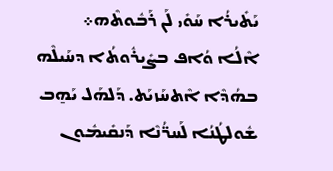ܝܰܬܺܝܪܳܐ ܚܰܘܺܝ ܠܰܢ ܪܰܒܽܘܬܶܗ܀
ܐܶܠܳܐ ܘܳܐܦ ܒܨܺܝܪܽܘܬܳܐ ܕܚܰܝܠܶܗ ܒܗܳܕܶܐ ܐܶܬܚܰܙܝܰܬ. ܕܰܠܗܰܠ ܝܰܗ̱ܒ ܫܽܘܠܛܳܢܳܐ ܠܰܚܪ̈ܳܢܶܐ ܕܰܢܩܺܝܡܽܘܢ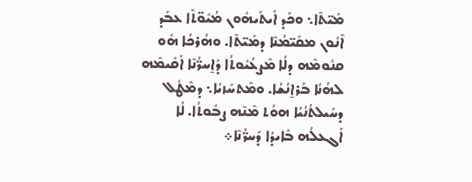ܡܺܝ̈ܬܶܐ܆ ܘܟܰܕ ܐܺܝܬܰܝܗܽܘܢ ܡܳܝܽܘ̈ܬܶܐ ܥܒܰܕ ܐܶܢܽܘܢ ܡܩܺܝ̈ܡܳܢܶܐ ܕܡܺܝ̈ܬܶܐ. ܘܗܳܪܟܳܐ ܗܽܘ ܩܢܽܘܡܶܗ ܕܠܳܐ ܡܶܨܥܳܝܽܘܬܳܐ ܕܰܐ̱ܚܪ̈ܳܢܶܐ ܐܰܩܺܝܡܶܗ ܠܗܳܢܳܐ ܒܰܪܐ̱ܢܳܫܳܐ. ܘܡܶܬܚܰܙܝܳܐ܆ ܕܡܶܛܽܠ ܕܚܰܝܠܬܳܢܳܝܳܐ ܗܘܳܬ ܡܶܢܶܗ ܨܒܽܘܬܳܐ. ܠܳܐ ܐܰܓܥܠܳܗ ܒܺܐܝܕܳܐ ܕܰܚܪ̈ܳܢܶܐ܀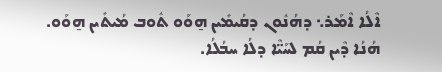ܐܶܠܳܐ ܐܶܡܰܪ܆ ܕܗܳܢܽܘܢ ܕܩܳܝܡܺܝܢ ܗ̱ܘܰܘ ܬܽܘܒ ܡܳܝܬܺܝܢ ܗ̱ܘܰܘ. ܗܳܢܳܐ ܕܶܝܢ ܩܳܡ ܠܚܰܝ̈ܶܐ ܕܠܳܐ ܚܒܳܠܳܐ.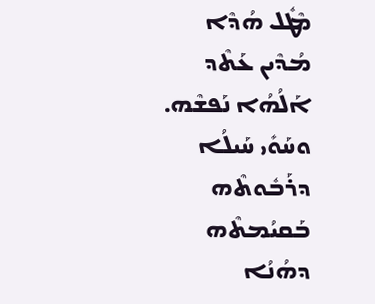ܡܶܛܽܠ ܗܳܕܶܐ ܡܳܕܶܝܢ ܥܰܬܶܕ ܐܰܠܳܗܳܐ ܢܰܦܫܶܗ. ܘܚܰܘܺܝ ܚܰܝܠܳܐ ܕܪܰܒܽܘܬܶܗ ܒܰܩܝܳܡܬܶܗ ܕܗܳܢܳܐ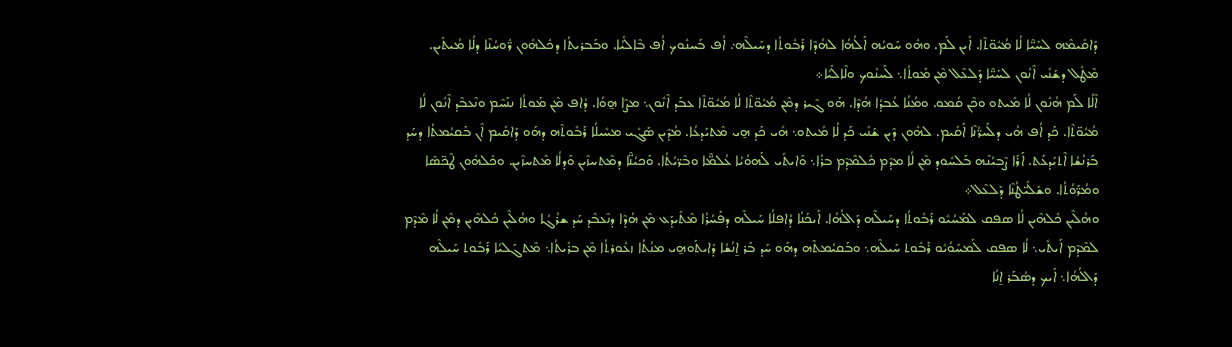ܕܰܐܩܺܝܡܶܗ ܠܚܰܝ̈ܶܐ ܠܳܐ ܡܳܝܽܘ̈ܬܶܐ. ܐܺܝܢ ܠܰܡ. ܘܗܽܘ ܚܰܘܝܳܗ ܐܰܠܳܗܳܐ ܠܗܳܕܶܐ ܪܰܒܽܘܬܳܐ ܕܚܰܝܠܶܗ܇ ܐܳܦ ܒܰܚܢܽܘܟ ܐܳܦ ܒܶܐܠܺܝܳܐ. ܘܒܰܒܪܝܬܳܐ ܕܟܽܠܗܽܘܢ ܪ̈ܽܘܚܳܢܶܐ ܕܠܳܐ ܡܳܝܬܺܝܢ. ܡܶܛܽܠ ܕܫܰܢܺܝ ܐܶܢܽܘܢ ܠܚܰܝ̈ܶܐ ܕܰܠܥܶܠ ܡܶܢ ܡܰܘܬܳܐ܆ ܠܰܚܢܽܘܟ ܘܠܶܐܠܺܝܳܐ܀
ܐܶܠܳܐ ܠܰܡ ܗܳܢܽܘܢ ܠܳܐ ܡܺܝܬܘ ܘܟܶܢ ܩܳܡܘ. ܘܡܳܢܳܐ ܥܳܒܕܳܐ ܗܳܕܶܐ. ܗܰܘ ܓܶܝܪ ܕܡܶܢ ܡܳܝܽܘ̈ܬܶܐ ܠܳܐ ܡܳܝܽܘ̈ܬܶܐ ܥܒܰܕ ܐܶܢܽܘܢ܆ ܡܨܶܐ ܗ̱ܘܳܐ. ܕܳܐܦ ܡܶܢ ܡܰܘܬܳܐ ܢܢܰܚܶܡ ܘܢܶܥܒܶܕ ܐܶܢܽܘܢ ܠܳܐ ܡܳܝܽܘ̈ܬܶܐ. ܟܰܕ ܐܳܦ ܗܳܝ ܕܠܰܚܪ̈ܳܢܶܐ ܐܰܩܺܝܡ. ܠܗܽܘܢ ܕܶܝܢ ܫܰܢܺܝ ܟܰܕ ܠܳܐ ܡܺܝܬܘ܆ ܗܺܝ ܟܰܕ ܗ̱ܝ ܡܶܬܝܰܕܥܳܐ. ܡܳܕܶܝܢ ܣܰܓܺܝ ܡܚܺܝܠܳܐ ܪܰܒܽܘܬܶܗ ܕܗܰܘ ܕܰܐܩܺܝܡ ܐܶܢ ܒܰܩܝܳܡܬܳܐ ܕܚܰܕ ܒܰܪܢܳܫܳܐ ܐܶܬܝܰܕܥܰܬ. ܐܰܪܰܐ ܨܶܒܝܳܢܶܗ ܒܰܠܚܽܘܕ ܡܶܢ ܠܳܐ ܡܕܶܡ ܟܽܠܡܶܕܶܡ ܒܪܳܐ܆ ܘܰܐܝܬܺܝ ܠܰܗܘܳܝܳܐ ܥܳܠܡ̈ܶܐ ܘܒܶܪ̈ܝܳܬܳܐ. ܘܰܟܝܳܢ̈ܶܐ ܕܡܶܬܚܙܶܝܢ ܘܰܕܠܳܐ ܡܶܬܚܙܶܝܢ. ܘܟܽܠܗܽܘܢ ܛܶܟ̈ܣܶܐ ܘܡܳܪ̈ܰܘܳܬܳܐ. ܘܫܰܠܺܝ̈ܛܳܢܶܐ ܕܰܠܥܶܠ܀
ܘܗܳܠܶܝܢ ܟܽܠܗܶܝܢ ܠܳܐ ܣܦܩ ܠܡܰܚܳܝܽܘ ܪܰܒܽܘܬܳܐ ܕܚܰܝܠܶܗ ܕܰܐܠܳܗܳܐ. ܐܰܝܟܰܢܳܐ ܕܳܐܦܠܳܐ ܚܰܝܠܶܗ ܕܦܰܚܳܪܳܐ ܡܶܬܺܝܕܰܥ ܡܶܢ ܗܳܕܶܐ ܕܢܶܥܒܶܕ ܚܰܕ ܫܪܳܓܳܐ ܘܗܳܠܶܝܢ ܟܽܠܗܶܝܢ ܕܡܶܢ ܠܳܐ ܡܶܕܶܡ ܠܡܶܕܶܡ ܐܰܝܬܺܝ܆ ܠܳܐ ܣܦܩ ܠܰܡܚܰܘܳܝܽܘ ܪܰܒܽܘܬ ܚܰܝܠܶܗ܆ ܘܒܰܩܝܳܡܬܶܗ ܕܗܰܘ ܚܰܕ ܒܰܪ ܐ̱ܢܳܫܳܐ ܕܺܐܝܬܰܘܗ̱ܝ ܡܢܳܬܳܐ ܙܥܽܘܪܬܳܐ ܡܶܢ ܒܪܺܝܬܳܐ܆ ܡܶܬܓܰܠܝܳܐ ܪܰܒܽܘܬ ܚܰܝܠܶܗ ܕܰܐܠܳܗܳܐ܆ ܐܰܝܟ ܕܣܳܒܰܪ ܐ̱ܢܳܐ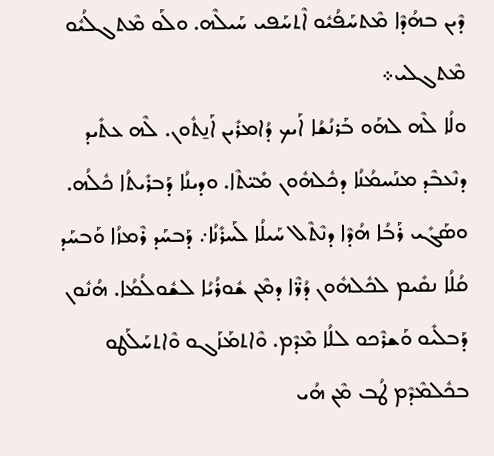ܕܶܝܢ ܒܗܳܕܶܐ ܡܶܬܚܰܦܳܝܽܘ ܐܶܬܚܰܦܝ ܚܰܝܠܶܗ. ܘܠܰܘ ܡܶܬܓܠܳܝܽܘ ܡܶܬܓܠܝ܀
ܘܠܳܐ ܠܶܗ ܠܗܰܘ ܒܰܪܢܳܫܳܐ ܐܰܝܟ ܕܳܐܡܪܺܝܢ ܐܰܢ̱ܬܽܘܢ. ܠܶܗ ܥܬܺܝܕ ܕܢܶܥܒܶܕ ܡܢܰܚܡܳܢܳܐ ܕܟܽܠܗܽܘܢ ܡܺܝ̈ܬܶܐ. ܘܕܝܢܳܐ ܕܰܒܪܺܝܬܳܐ ܟܽܠܳܗ. ܘܣܰܓܺܝ ܪܰܒܳܐ ܗܳܕܶܐ ܕܢܶܬܶܠ ܚܰܝܠܳܐ ܠܰܚܪܺܢܳܐ܇ ܕܰܒܚܰܕ ܪܶܡܙܳܐ ܘܰܒܚܰܕ ܩܳܠܳܐ ܢܩܺܝܡ ܠܟܽܠܗܽܘܢ ܕܳܪ̈ܶܐ ܕܡܶܢ ܫܽܘܪܳܝܳܐ ܠܫܽܘܠܳܡܳܐ. ܗܳܢܽܘܢ ܕܰܒܠܺܝܘ ܘܰܫܪܶܟܘ ܠܠܳܐ ܡܶܕܶܡ. ܘܶܐܬܡܰܙܰܓܘ ܘܶܐܬܚܰܠܰܛܘ ܒܟܽܠܡܶܕܶܡ ܛܳܒ ܡܶܢ ܗܳܝ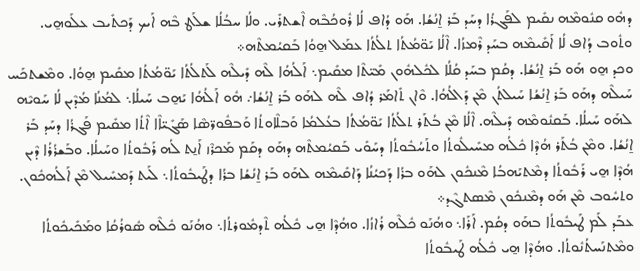ܕܗܽܘ ܩܢܽܘܡܶܗ ܢܩܺܝܡ ܠܦܰܓܪܳܐ ܕܚܰܕ ܒܰܪ ܐ̱ܢܳܫܳܐ. ܗܰܘ ܕܳܐܦ ܠܳܐ ܪܽܘܟܳܒܶܗ ܐܶܫܬܪܺܝ. ܘܠܳܐ ܚܒܳܠܳܐ ܫܠܰܛ ܒܶܗ ܐܰܝܟ ܕܰܟܬܺܝܒ ܥܠܰܘܗ̱ܝ. ܘܬܽܘܒ ܕܳܐܦ ܠܳܐ ܐܰܩܺܝܡܶܗ ܒܚܰܕ ܪܶܡܙܳܐ. ܐܶܠܳܐ ܝܰܘ̈ܡܳܬܳܐ ܬܠܳܬܳܐ ܥܡܰܠ ܗ̱ܘܳܐ ܒܰܩܝܳܡܬܶܗ܀
ܘܟܕ ܗ̱ܘ ܗܰܘ ܒܰܪ ܐ̱ܢܳܫܳܐ. ܕܩܳܡ ܒܚܰܕ ܩܳܠܳܐ ܠܟܽܠܗܽܘܢ ܡܺܝ̈ܬܶܐ ܡܩܺܝܡ܆ ܐܰܠܳܗܳܐ ܠܶܗ ܕܺܝܠܶܗ ܠܰܬܠܳܬܳܐ ܝܰܘ̈ܡܳܬܳܐ ܡܩܺܝܡ ܗ̱ܘܳܐ. ܘܡܶܫܬܟܰܚ ܚܰܝܠܶܗ ܕܗܰܘ ܒܰܪ ܐ̱ܢܳܫܳܐ ܚܰܝܠܬܳܢ ܡܶܢ ܕܰܐܠܳܗܳܐ. ܘܶܐܢ ܬܺܐܡܰܪ ܕܳܐܦ ܠܶܗ ܠܗܰܘ ܒܰܪ ܐ̱ܢܳܫܳܐ܇ ܗܽܘ ܐܰܠܳܗܳܐ ܝܰܗ̱ܒ ܚܰܝܠܳܐ܆ ܠܡܳܢܳܐ ܡܳܕܶܝܢ ܠܳܐ ܚܰܘܝܶܗ ܠܗܰܘ ܚܰܝܠܳܐ. ܒܰܩܢܽܘܡܶܗ ܕܺܝܠܶܗ. ܐܶܠܳܐ ܡܶܢ ܒܳܬܰܪ ܬܠܳܬܳܐ ܝܰܘ̈ܡܳܬܳܐ ܒܥܳܠܡܳܐ ܘܰܒܠܶܐܘܬܳܐ ܘܰܒܦܽܘܪ̈ܣܶܐ ܣܰܓܺܝ̈ܐܶܐ ܐܶܬܳܐ ܡܩܺܝܡ ܦܰܓܪܳܐ ܕܚܰܕ ܒܰܪ ܐ̱ܢܳܫܳܐ. ܘܡܶܢ ܒܳܬܰܪ ܗܳܕܶܐ ܟܽܠܳܗ ܡܚܺܝܠܽܘܬܳܐ ܘܬܰܚܳܒܽܘܬܳܐ ܕܚܰܘܺܝ ܒܰܩܝܳܡܬܶܗ ܕܗܰܘ ܕܩܰܡ ܡܰܟܪܶܙ ܐܰܢ̱ܬ ܠܳܗ ܪܰܒܽܘܬܳܐ ܘܚܰܝܠܳܐ. ܘܒܰܫܪܳܪܳܐ ܕܶܝܢ ܗܳܕܶܐ ܗ̱ܝ ܪܰܒܽܘܬܳܐ ܕܡܶܬܝܰܗܒܳܐ ܡܶܢܟܽܘܢ ܠܗܰܘ ܒܪܳܐ ܕܰܟܝܳܢܳܐ ܕܰܐܩܺܝܡܶܗ ܠܗܰܘ ܒܰܪ ܐ̱ܢܳܫܳܐ ܒܪܳܐ ܕܛܰܝܒܽܘܬܳܐ܆ ܠܰܝܬ ܕܰܡܚܺܝܠ ܡܶܢ ܐܰܠܳܗܟܽܘܢ. ܘܬܚܽܘܒ ܡܶܢ ܗܰܘ ܕܡܶܢܟܽܘܢ ܡܶܣܬܓܶܕ܀
ܥܒܰܕ ܠܰܡ ܛܰܝܒܽܘܬܳܐ ܒܗܰܘ ܕܩܳܡ. ܐܰܪܰܐ܆ ܘܗܳܢܰܘ ܟܽܠܶܗ ܪܳܐܙܳܐ. ܘܗܳܕܶܐ ܗ̱ܝ ܟܽܠܳܗ ܬܶܕܡܽܘܪܬܳܐ܆ ܘܗܳܢܰܘ ܟܽܠܶܗ ܣܽܘܪܳܩܳܐ ܘܡܰܟܺܝܟܽܘܬܳܐ ܘܡܶܬܢܰܚܬܳܢܽܘܬܳܐ. ܘܗܳܕܶܐ ܗ̱ܝ ܟܽܠܳܗ ܛܰܝܒܽܘܬܳܐ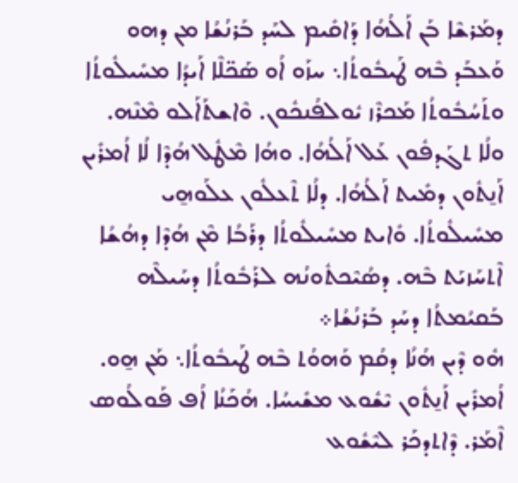ܕܡܰܪܫܶܐ ܒܰܢ ܐܰܠܳܗܳܐ ܕܰܐܩܺܝܡ ܠܚܰܕ ܒܰܪܢܳܫܳܐ ܡܢ ܕܗܘ ܘܰܥܒܰܕ ܒܶܗ ܛܰܝܒܽܘܬܳܐ܆ ܚܙܰܘ ܐܳܘ ܣܰܟ̈ܠܶܐ ܐܰܝܕܳܐ ܡܚܺܝܠܽܘܬܳܐ ܘܬܰܚܳܒܽܘܬܳܐ ܡܰܟܪܶܙ ܝܽܘܠܦܳܢܟܽܘܢ. ܘܶܐܫܬܰܐܰܠܘ ܡܶܢܶܗ. ܘܠܳܐ ܬܓܰܕܦܽܘܢ ܥܰܠ ܐܰܠܳܗܳܐ. ܘܗܳܐ ܡܶܛܽܠ ܗܳܕܶܐ ܠܳܐ ܐܳܡܪܺܝܢ ܐܰܢ̱ܬܽܘܢ ܕܡܺܝܬ ܐܰܠܳܗܳܐ. ܕܠܳܐ ܬܶܥܠܽܘܢ ܥܠܰܘܗ̱ܝ ܡܚܺܝܠܽܘܬܳܐ. ܘܺܐܝܬ ܡܚܺܝܠܽܘܬܳܐ ܕܪܰܒܳܐ ܡܶܢ ܗܳܕܶܐ ܕܗܳܫܳܐ ܐܶܬܚܰܙܝܰܬ ܒܶܗ. ܕܣܳܝܶܟܬܽܘܢܳܗ ܠܪܰܒܽܘܬܳܐ ܕܚܰܝܠܶܗ ܒܰܩܝܳܡܬܳܐ ܕܚܰܕ ܒܰܪܢܳܫܳܐ܀
ܗܽܘ ܕܶܝܢ ܗܳܢܳܐ ܕܩܳܡ ܘܰܗܘܳܬ ܒܶܗ ܛܰܝܒܽܘܬܳܐ܆ ܡܰܢ ܗ̱ܘ. ܐܳܡܪܺܝܢ ܐܰܢ̱ܬܽܘܢ ܝܶܫܽܘܥ ܡܫܺܝܚܳܐ. ܗܳܟܰܢܳܐ ܐܳܦ ܦܰܘܠܳܘܣ ܐܶܡܰܪ. ܕܶܐܬܕܟܰܪ ܠܝܶܫܽܘܥ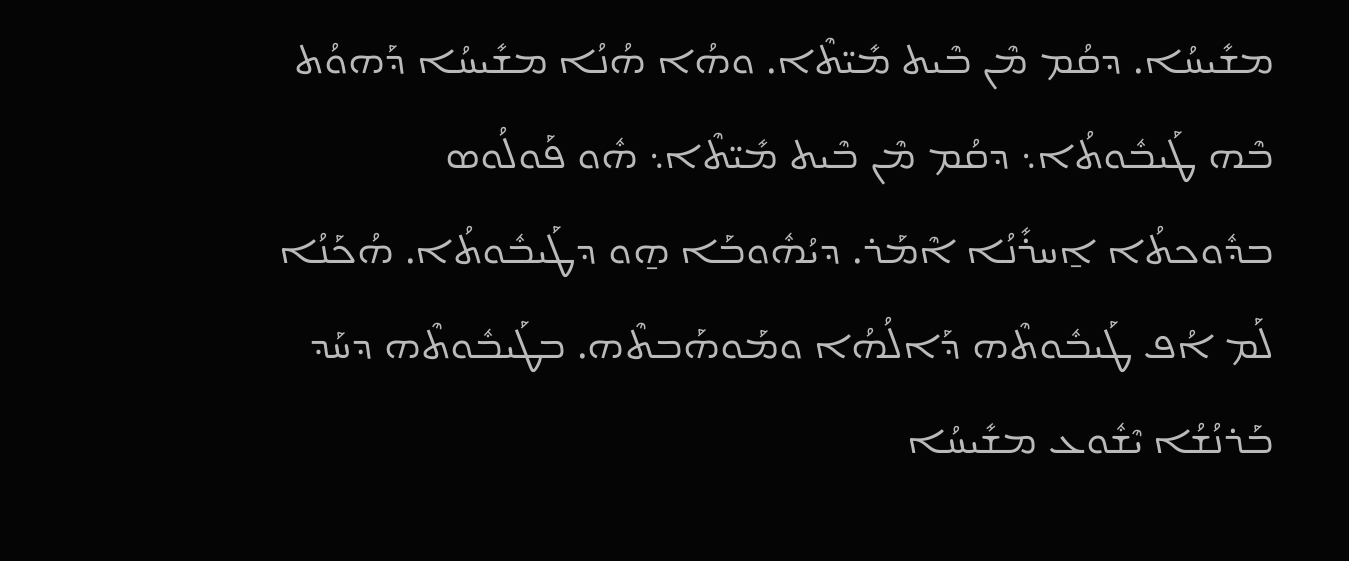ܡܫܺܝܚܳܐ. ܕܩܳܡ ܡܶܢ ܒܶܝܬ ܡܺܝ̈ܬܶܐ. ܘܗܳܐ ܗܳܢܳܐ ܡܫܺܝܚܳܐ ܕܰܗܘܳܬ ܒܶܗ ܛܰܝܒܽܘܬܳܐ܆ ܕܩܳܡ ܡܶܢ ܒܶܝܬ ܡܺܝ̈ܬܶܐ܆ ܗܽܘ ܦܰܘܠܳܘܣ ܒܕܽܘܟܬܳܐ ܐ̱ܚܪܺܢܳܐ ܐܶܡܰܪ. ܕܝܳܗܽܘܒܰܐ ܗ̱ܘ ܕܛܰܝܒܽܘܬܳܐ. ܗܳܟܰܢܳܐ ܠܰܡ ܐܳܦ ܛܰܝܒܽܘܬܶܗ ܕܰܐܠܳܗܳܐ ܘܡܰܘܗܰܒܬܶܗ. ܒܛܰܝܒܽܘܬܶܗ ܕܚܰܕ ܒܰܪܢܳܫܳܐ ܝܶܫܽܘܥ ܡܫܺܝܚܳܐ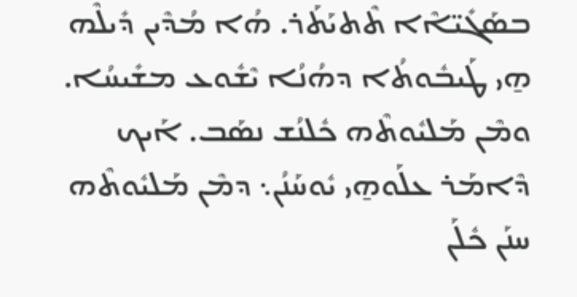ܒܣܰܓܺܝ̈ܐܶܐ ܬܶܬܝܰܬܰܪ. ܗܳܐ ܡܳܕܶܝܢ ܕܺܝܠܶܗ ܗ̱ܝ ܛܰܝܒܽܘܬܳܐ ܕܗܳܢܳܐ ܝܶܫܽܘܥ ܡܫܺܝܚܳܐ. ܘܡܶܢ ܡܰܠܝܽܘܬܶܗ ܟܽܠܢܳܫ ܢܣܰܒ. ܐܰܝܟ ܕܶܐܡܰܪ ܥܠܰܘܗ̱ܝ ܝܽܘܚܰܢܳܢ܆ ܕܡܶܢ ܡܰܠܝܽܘܬܶܗ ܚܢܰܢ ܟܽܠܰܢ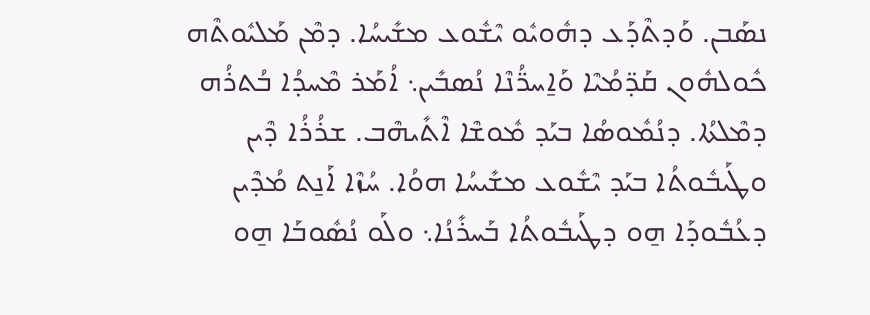ܢܣܰܒܢ. ܘܰܕܬܶܕܰܥ ܕܗܽܘܝܽܘ ܝܶܫܽܘܥ ܡܫܺܝܚܳܐ. ܕܡܶܢ ܡܰܠܝܽܘܬܶܗ ܟܽܘܠܗܽܘܢ ܩܰܕ̈ܡܳܝܶܐ ܘܰܐ̱ܚܪ̈ܳܢܶܐ ܢܳܣܒܺܝܢ܆ ܐܳܡܰܪ ܡܶܚܕܳܐ ܒܳܬܪܳܗ ܕܡܶܠܬܳܐ. ܕܢܳܡܽܘܣܳܐ ܒܝܰܕ ܡܽܘܫܶܐ ܐܶܬܺܝܗܶܒ. ܫܪܳܪܳܐ ܕܶܝܢ ܘܛܰܝܒܽܘܬܳܐ ܒܝܰܕ ܝܶܫܽܘܥ ܡܫܺܝܚܳܐ ܗܘܳܐ. ܚܳܙܶܐ ܐܰܢ̱ܬ ܡܳܕܶܝܢ ܕܥܳܒܽܘܕܰܐ ܗ̱ܘ ܕܛܰܝܒܽܘܬܳܐ ܒܰܚܪܺܢܳܐ܆ ܘܠܰܘ ܢܳܣܽܘܒܰܐ ܗ̱ܘ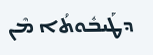ܕܛܰܝܒܽܘܬܳܐ ܡܶܢ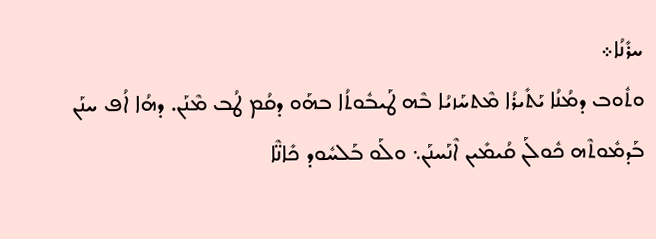ܚܪܺܢܳܐ܀
ܘܬܽܘܒ ܕܡܳܢܳܐ ܝܰܬܺܝܪܳܐ ܡܶܬܚܰܙܝܳܐ ܒܶܗ ܛܰܝܒܽܘܬܳܐ ܒܗܰܘ ܕܩܳܡ ܛܳܒ ܡܶܢܰܢ. ܕܗܳܐ ܐܳܦ ܚܢܰܢ ܒܰܕܡܽܘܬܶܗ ܟܽܘܠܰܢ ܩܳܝܡܺܝܢ ܐܶܢܰܚܢܰܢ܆ ܘܠܰܘ ܒܰܠܚܽܘܕ ܟܺܐܢ̈ܶܐ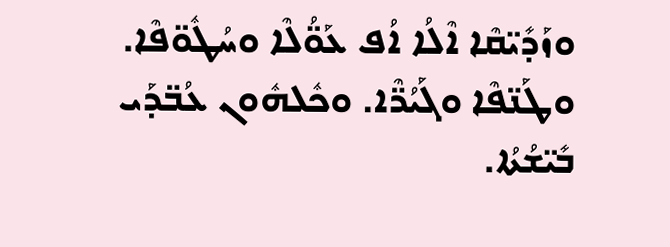ܘܙܰܕܺܝ̈ܩܶܐ ܐܶܠܳܐ ܐܳܦ ܥܰܘ̈ܳܠܶܐ ܘܚܳܛܽܘ̈ܦܶܐ. ܘܛܰܢ̈ܦܶܐ ܘܓܰܝܳܪ̈ܶܐ. ܘܟܽܠܗܽܘܢ ܥܳܒ̈ܕܰܝ ܒܺܝ̈ܫܳܬܳܐ.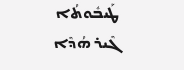ܛܰܝܒܽܘܬܳܐ ܓܶܝܪ ܗܳܕܶܐ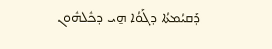ܕܰܩܝܳܡܬܳܐ ܕܓܰܘܳܐ ܗ̱ܝ ܕܟܽܠܗܽܘܢ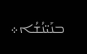ܒܢܰܝ̈ܢܳܫܳܐ܀